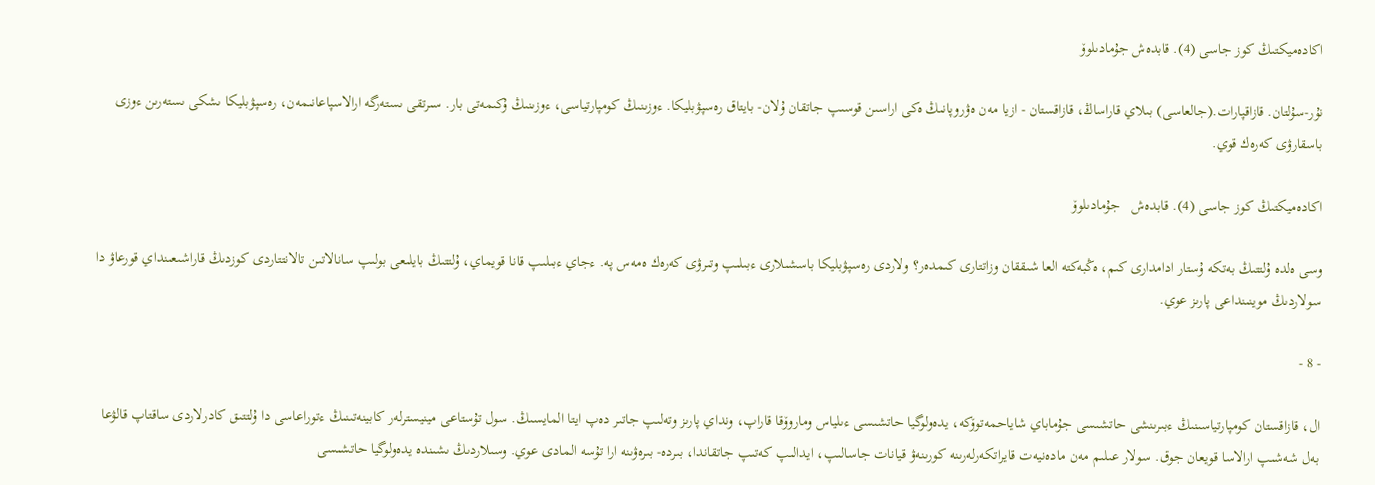اكادەميكتىڭ كوز جاسى (4). قابدەش جۇمادىلوۆ

نۇر-سۇلتان. قازاقپارات.(جالعاسى) بىلاي قاراساڭ، قازاقستان - ازيا مەن ەۋروپانىڭ ەكى اراسىن قوسىپ جاتقان ۇلان- بايتاق رەسپۋبليكا. ءوزىنىڭ كومپارتياسى، ءوزىنىڭ ۇكىمەتى بار. سىرتقى ىستەرگە ارالاسپاعانىمەن، رەسپۋبليكا ىشكى ىستەرىن ءوزى باسقارۋى كەرەك قوي.

اكادەميكتىڭ كوز جاسى (4). قابدەش   جۇمادىلوۆ

وسى ەلدە ۇلتتىڭ بەتكە ۇستار ادامدارى كىم، ەڭبەكتە العا شىققان وزاتتارى كىمدەر؟ ولاردى رەسپۋبليكا باسشىلارى ءبىلىپ وتىرۋى كەرەك ەمەس پە. ءجاي ءبىلىپ قانا قويماي، ۇلتتىڭ بايلىعى بولىپ سانالاتىن تالانتتاردى كوزدىڭ قاراشىعىنداي قورعاۋ دا سولاردىڭ موينىنداعى پارىز عوي.

- 8 -

ال، قازاقستان كومپارتياسىنىڭ ءبىرىنشى حاتشىسى جۇماباي شاياحمەتوۆكە، يدەولوگيا حاتشىسى ءىلياس وماروۆقا قاراپ، ونداي پارىز وتەلىپ جاتىر دەپ ايتا المايسىڭ. سول تۇستاعى مينيسترلەر كابينەتىنىڭ ءتوراعاسى دا ۇلتتىق كادرلاردى ساقتاپ قالۋعا بەل شەشىپ ارالاسا قويعان جوق. سولار عىلىم مەن مادەنيەت قايراتكەرلەرىنە كورىنەۋ قيانات جاسالىپ، ايدالىپ كەتىپ جاتقاندا، بىردە- بىرەۋىنە ارا تۇسە المادى عوي. وسىلاردىڭ ىشىندە يدەولوگيا حاتشىسى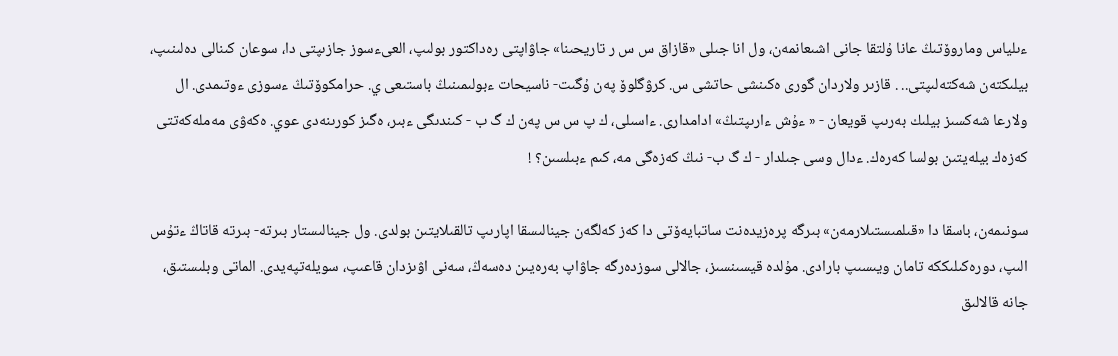ءىلياس وماروۆتىڭ عانا ۇلتقا جانى اشىعانمەن، ول انا جىلى «قازاق س س ر تاريحىنا» جاۋاپتى رەداكتور بولىپ، العىءسوز جازىپتى دا، سوعان كىنالى دەلىنىپ، بيلىكتەن شەكتەلىپتى.. . قازىر ولاردان گورى ەكىنشى حاتشى س. كرۋگلوۆ پەن ۇگىت- ناسيحات ءبولىمىنىڭ باستىعى ي. حرامكوۆتىڭ ءسوزى ءوتىمدى. ال ولارعا شەكسىز بيلىك بەرىپ قويعان - « ءۇش ءارىپتىڭ» ادامدارى. ءاسىلى، ك پ س س پەن ك گ ب - كىندىگى ءبىر، ەگىز كورىنەدى عوي. ەكەۋى مەملەكەتتى كەزەك بيلەيتىن بولسا كەرەك. ءدال وسى جىلدار - ك گ ب- نىڭ كەزەگى مە، كىم ءبىلسىن؟ !

سونىمەن، باسقا دا «قىلمىستىلارمەن» بىرگە پرەزيدەنت ساتبايەۆتى دا كەز كەلگەن جينالىسقا اپارىپ تالقىلايتىن بولدى. ول جينالىستار بىرتە- بىرتە قاتاڭ ءتۇس الىپ، دورەكىلىككە تامان ويىسىپ بارادى. مۇلدە قيسىنسىز، جالالى سوزدەرگە جاۋاپ بەرەيىن دەسەڭ، سەنى اۋىزدان قاعىپ، سويلەتپەيدى. الماتى وبلىستىق، جانە قالالىق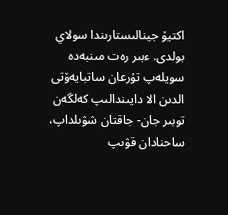اكتيۆ جينالىستارىندا سولاي بولدى. ءبىر رەت مىنبەدە سويلەپ تۇرعان ساتبايەۆتى الدىن الا دايىندالىپ كەلگەن توبىر جان- جاقتان شۋىلداپ، ساحنادان قۋىپ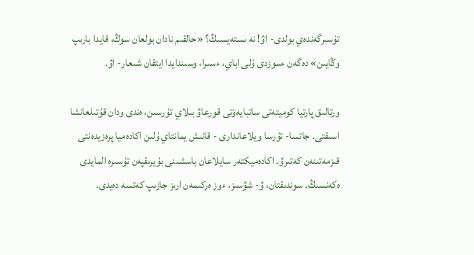تۇسىرگەندەي بولدى- اۋ! نە ىستەيسىڭ؟ «حالقىم نادان بولعان سوڭ، قايدا بارىپ وڭايىن» دەگەن ءسوزدى ۇلى اباي، ءسىرا، وسىندايدا ايتقان شىعار- اۋ.

ورتالىق پارتيا كوميتەتى ساتبايەۆتى قورعاۋ بىلاي تۇرسىن، ەندى ودان قۇتىلعانشا اسىقتى. جاتسا- تۇرسا ويلاعاندارى - قانىش يمانتاي ۇلىن اكادەميا پرەزيدەنتى قىزمەتىنەن كەتىرۋ. اكادەميكتەر سايلاعان باسشىنى بۇيرىقپەن تۇسىرە المايدى ەكەنسىڭ. سوندىقتان، ۋ- شۋسىز، ءوز ەركىمەن ارىز جازىپ كەتسە دەيدى.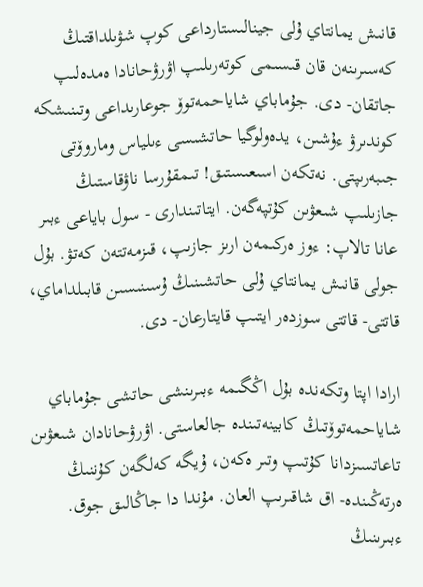قانىش يمانتاي ۇلى جينالىستارداعى كوپ شۋىلداقتىڭ كەسىرىنەن قان قىسىمى كوتەرىلىپ اۋرۋحانادا ەمدەلىپ جاتقان- دى. جۇماباي شاياحمەتوۆ جوعارىداعى وتىنىشكە كوندىرۋ ءۇشىن، يدەولوگيا حاتشىسى ءىلياس وماروۆتى جىبەرىپتى. نەتكەن اسىعىستىق! تىمقۇرسا ناۋقاستىڭ جازىلىپ شىعۋىن كۇتپەگەن. ايتاتىندارى - سول باياعى ءبىر عانا تالاپ: ءوز ەركىمەن ارىز جازىپ، قىزمەتتەن كەتۋ. بۇل جولى قانىش يمانتاي ۇلى حاتشىنىڭ ۇسىنىسىن قابىلداماي، قاتتى- قاتتى سوزدەر ايتىپ قايتارعان- دى.

ارادا اپتا وتكەندە بۇل اڭگىمە ءبىرىنشى حاتشى جۇماباي شاياحمەتوۆتىڭ كابينەتىندە جالعاستى. اۋرۋحانادان شىعۋىن تاعاتسىزدانا كۇتىپ وتىر ەكەن، ۇيگە كەلگەن كۇننىڭ ەرتەڭىندە- اق شاقىرىپ العان. مۇندا دا جاڭالىق جوق. ءبىرىنىڭ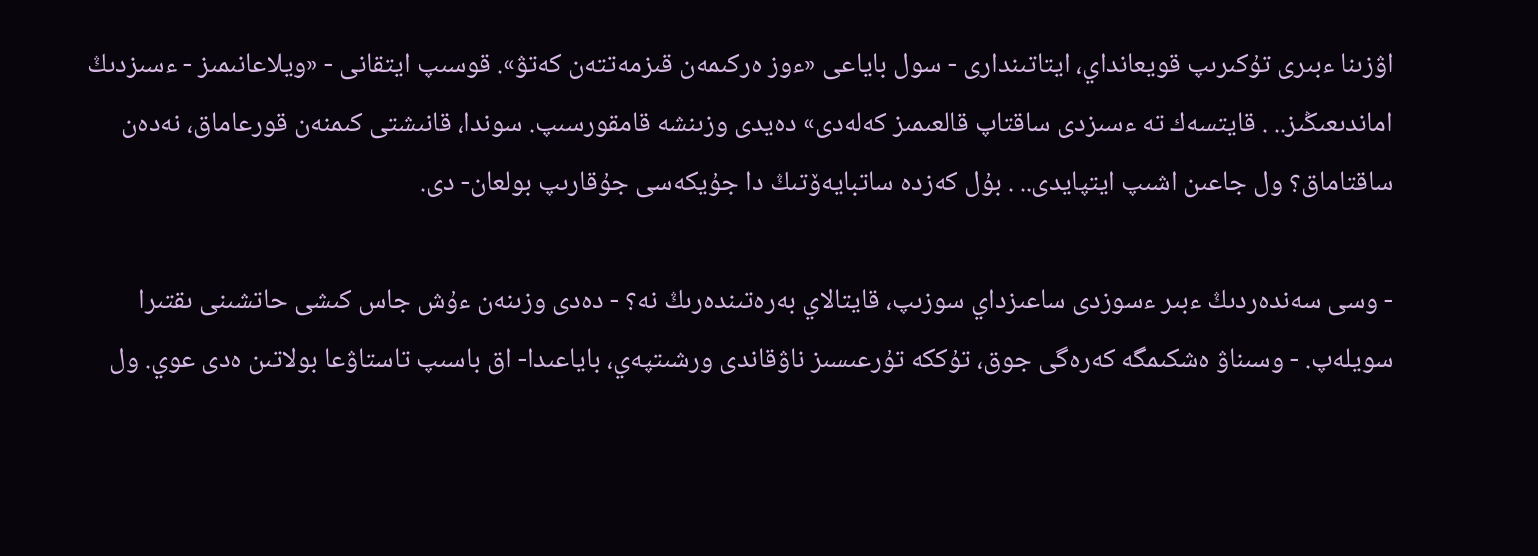اۋزىنا ءبىرى تۇكىرىپ قويعانداي، ايتاتىندارى - سول باياعى «ءوز ەركىمەن قىزمەتتەن كەتۋ». قوسىپ ايتقانى - «ويلاعانىمىز - ءسىزدىڭ اماندىعىڭىز.. . قايتسەك تە ءسىزدى ساقتاپ قالعىمىز كەلەدى» دەيدى وزىنشە قامقورسىپ. سوندا، قانىشتى كىمنەن قورعاماق، نەدەن ساقتاماق؟ ول جاعىن اشىپ ايتپايدى.. . بۇل كەزدە ساتبايەۆتىڭ دا جۇيكەسى جۇقارىپ بولعان- دى.

- وسى سەندەردىڭ ءبىر ءسوزدى ساعىزداي سوزىپ، قايتالاي بەرەتىندەرىڭ نە؟ - دەدى وزىنەن ءۇش جاس كىشى حاتشىنى ىقتىرا سويلەپ. - وسىناۋ ەشكىمگە كەرەگى جوق، تۇككە تۇرعىسىز ناۋقاندى ورشىتپەي، باياعىدا- اق باسىپ تاستاۋعا بولاتىن ەدى عوي. ول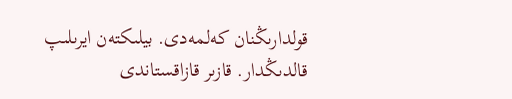قولدارىڭنان كەلمەدى. بيلىكتەن ايرىلىپ قالدىڭدار. قازىر قازاقستاندى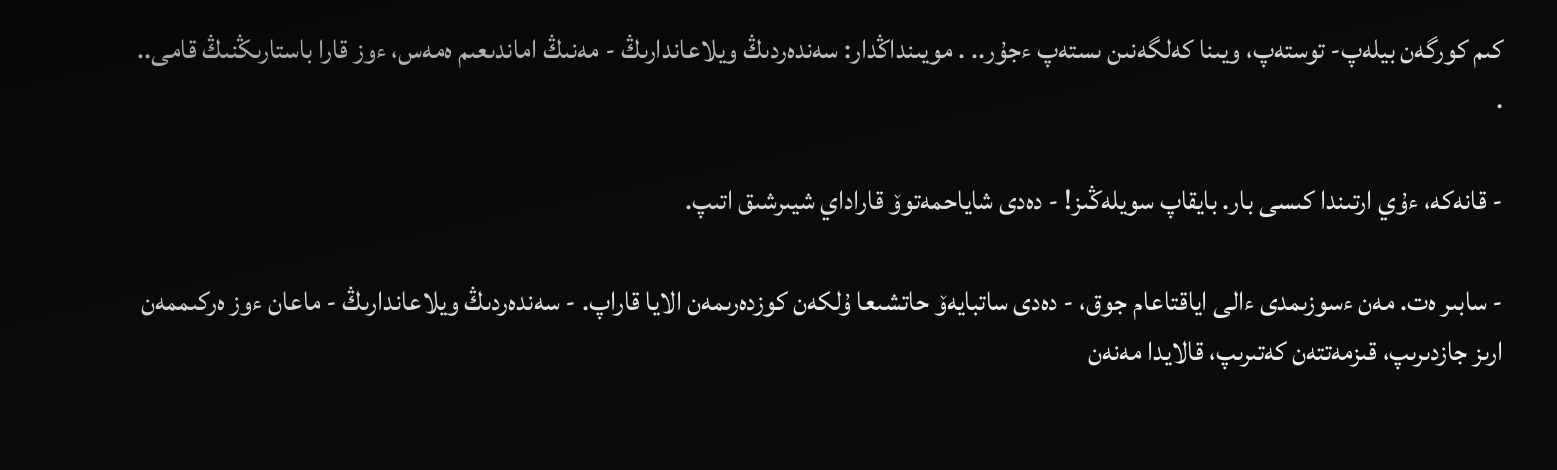كىم كورگەن بيلەپ- توستەپ، ويىنا كەلگەنىن ىستەپ ءجۇر.. . مويىنداڭدار: سەندەردىڭ ويلاعاندارىڭ - مەنىڭ اماندىعىم ەمەس، ءوز قارا باستارىڭنىڭ قامى.. .

- قانەكە، ءۇي ارتىندا كىسى بار. بايقاپ سويلەڭىز! - دەدى شاياحمەتوۆ قاراداي شيىرشىق اتىپ.

- سابىر ەت. مەن ءسوزىمدى ءالى اياقتاعام جوق، - دەدى ساتبايەۆ حاتشىعا ۇلكەن كوزدەرىمەن الايا قاراپ. - سەندەردىڭ ويلاعاندارىڭ - ماعان ءوز ەركىممەن ارىز جازدىرىپ، قىزمەتتەن كەتىرىپ، قالايدا مەنەن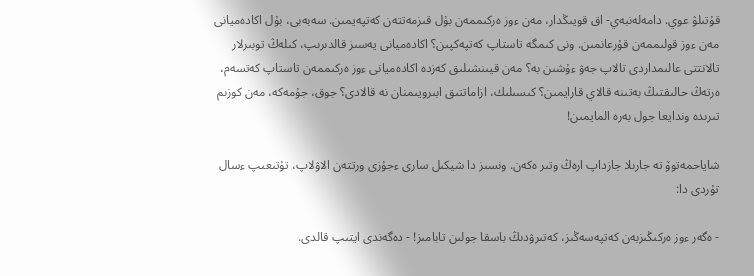قۇتىلۋ عوي. دامەلەنبەي- اق قويىڭدار، مەن ءوز ەركىممەن بۇل قىزمەتتەن كەتپەيمىن. سەبەبى، بۇل اكادەميانى مەن ءوز قولىممەن قۇرعانمىن. ونى كىمگە تاستاپ كەتپەكپىن؟ اكادەميانى يەسىز قالدىرىپ، كىلەڭ توبىرلار تالانتتى عالىمداردى تالاپ جەۋ ءۇشىن بە؟ مەن قيىنشىلىق كەزدە اكادەميانى ءوز ەركىممەن تاستاپ كەتسەم، ەرتەڭ حالىقتىڭ بەتىنە قالاي قارايمىن؟ كىسىلىك، ازاماتتىق ابىرويىمنان نە قالادى؟ جوق، جۇمەكە، مەن كوزىم تىرىدە وندايعا جول بەرە المايمىن!

شاياحمەتوۆ تە جارىلا جازداپ ارەڭ وتىر ەكەن. ونسىز دا شيكىل سارى ءجۇزى ورتتەن الاۋلاپ، تۇتىعىپ ءسال تۇردى دا:

- ەگەر ءوز ەركىڭىزبەن كەتپەسەڭىز، كەتىرۋدىڭ باسقا جولىن تابامىز! - دەگەندى ايتىپ قالدى.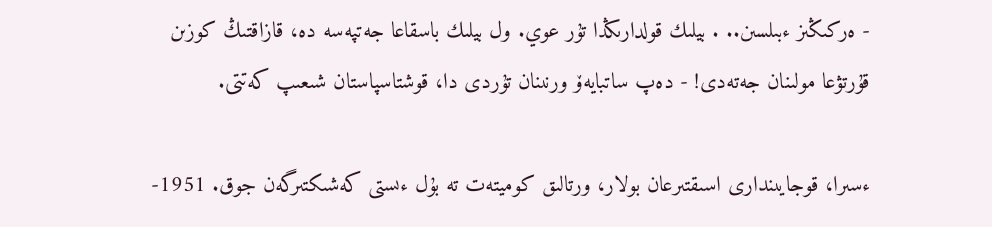- ەركىڭىز ءبىلسىن.. . بيلىك قولدارىڭدا تۇر عوي. ول بيلىك باسقاعا جەتپەسە دە، قازاقتىڭ كوزىن قۇرتۋعا مولىنان جەتەدى! - دەپ ساتبايەۆ ورنىنان تۇردى دا، قوشتاسپاستان شىعىپ كەتتى.

ءسىرا، قوجايىندارى اسىقتىرعان بولار، ورتالىق كوميتەت تە بۇل ءىستى كەشىكتىرگەن جوق. 1951-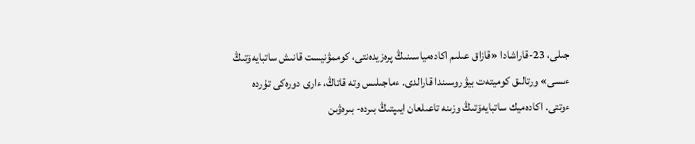جىلى، 23-قاراشادا «قازاق عىلىم اكادەمياسىنىڭ پرەزيدەنتى، كوممۋنيست قانىش ساتبايەۆتىڭ ءىسى» ورتالىق كوميتەت بيۋروسىندا قارالدى. ءماجىلىس وتە قاتاڭ، ءارى دورەكى تۇردە ءوتتى. اكادەميك ساتبايەۆتىڭ وزىنە تاعىلعان ايىپتىڭ بىردە- بىرەۋىن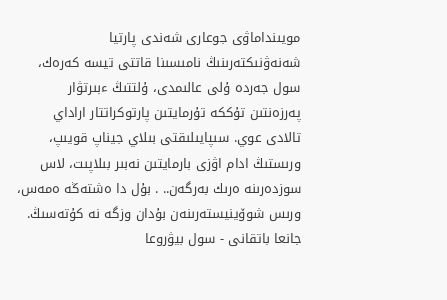مويىنداماۋى جوعارى شەندى پارتيا شەنەۋنىكتەرىنىڭ نامىسىنا قاتتى تيسە كەرەك، سول جەردە ۇلى عالىمدى، ۇلتتىڭ ءبىرتۋار پەرزەنتىن تۇككە تۇرمايتىن پارتوكراتتار اراداي تالادى عوي. سىپايىلىقتى بىلاي جيناپ قويىپ، ورىستىڭ ادام اۋزى بارمايتىن نەبىر بىلاپىت، لاس سوزدەرىنە ەرىك بەرگەن.. . بۇل دا ەشتەڭە ەمەس، ورىس شوۆينيستەرىنەن بۇدان وزگە نە كۇتەسىڭ. جانعا باتقانى - سول بيۋروعا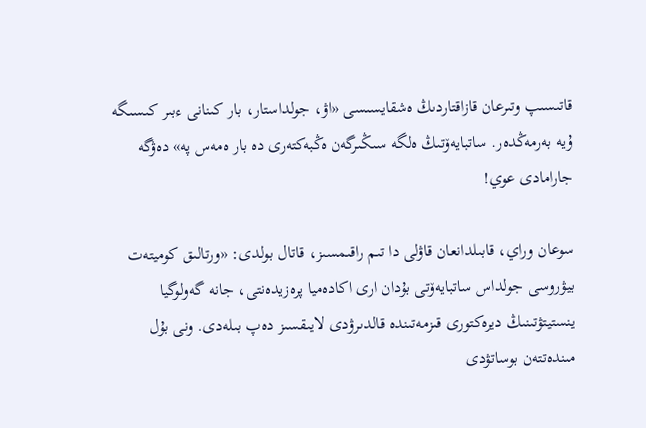قاتىسىپ وتىرعان قازاقتاردىڭ ەشقايسىسى «اۋ، جولداستار، بار كىنانى ءبىر كىسىگە ۇيە بەرمەڭدەر. ساتبايەۆتىڭ ەلگە سىڭىرگەن ەڭبەكتەرى دە بار ەمەس پە» دەۋگە جارامادى عوي!

سوعان وراي، قابىلدانعان قاۋلى دا تىم راقىمسىز، قاتال بولدى: «ورتالىق كوميتەت بيۋروسى جولداس ساتبايەۆتى بۇدان ارى اكادەميا پرەزيدەنتى، جانە گەولوگيا ينستيتۋتىنىڭ ديرەكتورى قىزمەتىندە قالدىرۋدى لايىقسىز دەپ بىلەدى. ونى بۇل مىندەتتەن بوساتۋدى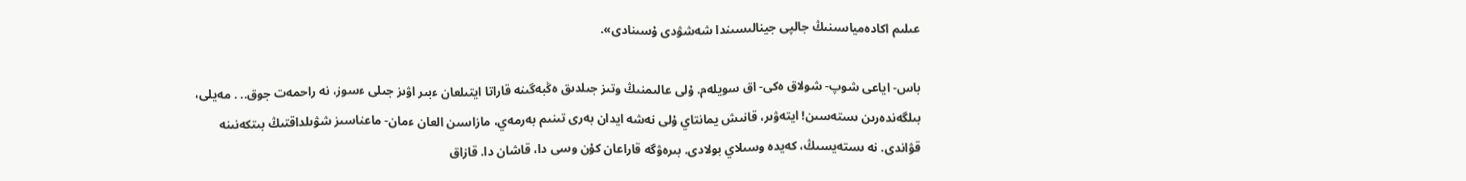عىلىم اكادەمياسىنىڭ جالپى جينالىسىندا شەشۋدى ۇسىنادى».

باس- اياعى شوپ- شولاق ەكى- اق سويلەم. ۇلى عالىمنىڭ وتىز جىلدىق ەڭبەگىنە قاراتا ايتىلعان ءبىر اۋىز جىلى ءسوز، نە راحمەت جوق.. . مەيلى، بىلگەندەرىن ىستەسىن! ايتەۋىر، قانىش يمانتاي ۇلى نەشە ايدان بەرى تىنىم بەرمەي، مازاسىن العان ءمان- ماعناسىز شۋىلداقتىڭ بىتكەنىنە قۋاندى. نە ىستەيسىڭ، كەيدە وسىلاي بولادى. بىرەۋگە قاراعان كۇن وسى دا، قاشان دا. قازاق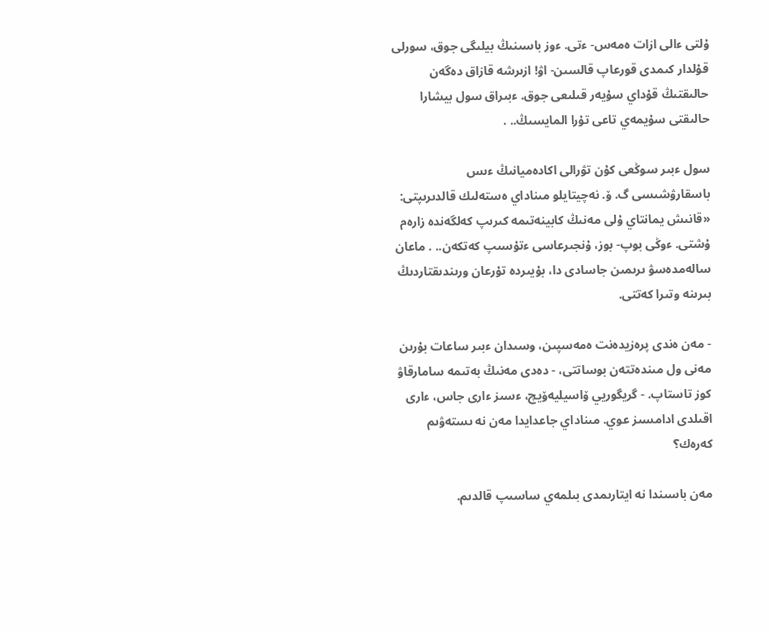ۇلتى ءالى ازات ەمەس- ءتى. ءوز باسىنىڭ بيلىگى جوق، سورلى قۇلدار كىمدى قورعاپ قالسىن- اۋ! ازىرشە قازاق دەگەن حالىقتىڭ قۇداي سۇيەر قىلىعى جوق. ءبىراق سول بيشارا حالىقتى سۇيمەي تاعى تۇرا المايسىڭ.. .

سول ءبىر سوڭعى كۇن تۋرالى اكادەميانىڭ ءىس باسقارۋشىسى گ. ۆ. نەچيتايلو مىناداي ەستەلىك قالدىرىپتى: «قانىش يمانتاي ۇلى مەنىڭ كابينەتىمە كىرىپ كەلگەندە زارەم ۇشتى. ءوڭى بوپ- بوز، ۇنجىرعاسى ءتۇسىپ كەتكەن.. . ماعان سالەمدەسۋ ىرىمىن جاسادى دا، بۇيىردە تۇرعان ورىندىقتاردىڭ بىرىنە وتىرا كەتتى.

- مەن ەندى پرەزيدەنت ەمەسپىن، وسىدان ءبىر ساعات بۇرىن مەنى ول مىندەتتەن بوساتتى، - دەدى مەنىڭ بەتىمە سامارقاۋ كوز تاستاپ. - گريگوريي ۆاسيليەۆيچ، ءسىز ءارى جاس، ءارى اقىلدى ادامسىز عوي. مىناداي جاعدايدا مەن نە ىستەۋىم كەرەك؟

مەن باسىندا نە ايتارىمدى بىلمەي ساسىپ قالدىم.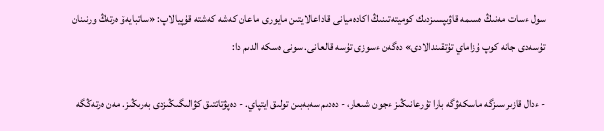سول ءسات مەنىڭ ەسىمە قاۋىپسىزدىك كوميتەتىنىڭ اكادەميانى قاداعالايتىن مايورى ماعان كەشە كەشتە قۇپيالاپ: «ساتبايەۆ ەرتەڭ ورنىنان تۇسەدى جانە كوپ ۇزاماي تۇتقىندالادى» دەگەن ءسوزى تۇسە قالعانى. سونى ەسكە الدىم دا:

- ءدال قازىر سىزگە ماسكەۋگە بارا تۇرعانىڭىز ءجون شىعار، - دەدىم سەبەبىن تولىق ايتپاي. - دەپۋتاتتىق كۋالىگىڭىزدى بەرىڭىز. مەن ەرتەڭگە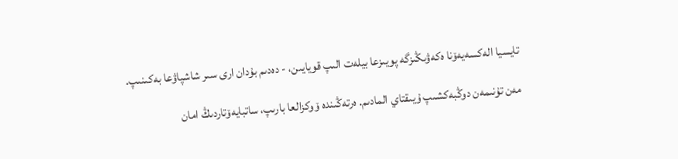تايسيا الەكسەيەۆنا ەكەۋىڭىزگە پويىزعا بيلەت الىپ قويايىن، - دەدىم بۇدان ارى سىر شاشپاۋعا بەكىنىپ.

مەن تۇنىمەن دوڭبەكشىپ ۇيىقتاي المادىم. ەرتەڭىندە ۆوكزالعا بارىپ، ساتبايەۆتاردىڭ امان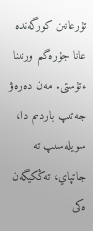تۇرعانىن كورگەندە عانا جۇرەگىم ورنىنا ءتۇستى. مەن دەرەۋ جەتىپ باردىم دا، سويلەسىپ تە جاتپاي، تەڭكيگەن ەكى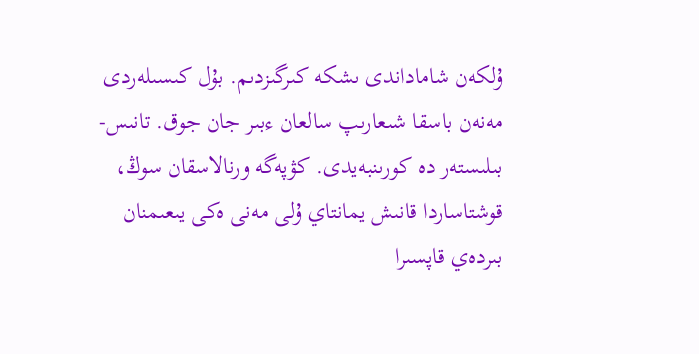ۇلكەن شاماداندى ىشكە كىرگىزدىم. بۇل كىسىلەردى مەنەن باسقا شىعارىپ سالعان ءبىر جان جوق. تانىس- بىلىستەر دە كورىنبەيدى. كۋپەگە ورنالاسقان سوڭ، قوشتاساردا قانىش يمانتاي ۇلى مەنى ەكى يىعىمنان بىردەي قاپسىرا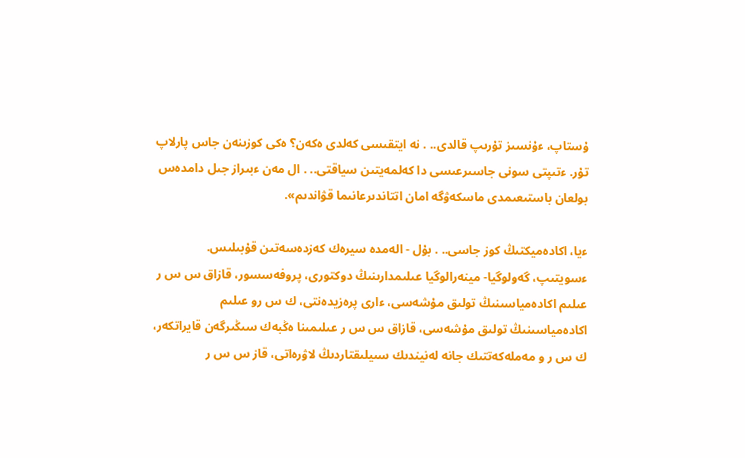ۇستاپ، ءۇنسىز تۇرىپ قالدى.. . نە ايتقىسى كەلدى ەكەن؟ ەكى كوزىنەن جاس پارلاپ تۇر. ءتىپتى سونى جاسىرعىسى دا كەلمەيتىن سياقتى.. . ال مەن ءبىراز جىل دامدەس بولعان باستىعىمدى ماسكەۋگە امان اتتاندىرعانىما قۋاندىم».

ءيا، اكادەميكتىڭ كوز جاسى.. . بۇل - الەمدە سيرەك كەزدەسەتىن قۇبىلىس. ءسويتىپ، گەولوگيا- مينەرالوگيا عىلىمدارىنىڭ دوكتورى، پروفەسسور، قازاق س س ر عىلىم اكادەمياسىنىڭ تولىق مۇشەسى، ءارى پرەزيدەنتى، ك س رو عىلىم اكادەمياسىنىڭ تولىق مۇشەسى، قازاق س س ر عىلىمىنا ەڭبەك سىڭىرگەن قايراتكەر، ك س ر و مەملەكەتتىك جانە لەنيندىك سىيلىقتاردىڭ لاۋرەاتى، قاز س س ر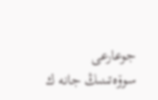جوعارعى سوۆەتىنىڭ جانە ك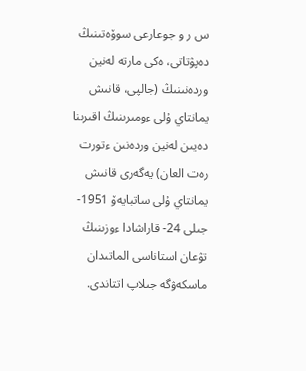س ر و جوعارعى سوۆەتىنىڭ دەپۋتاتى، ەكى مارتە لەنين وردەنىنىڭ (جالپى، قانىش يمانتاي ۇلى ءومىرىنىڭ اقىرىنا دەيىن لەنين وردەنىن ءتورت رەت العان) يەگەرى قانىش يمانتاي ۇلى ساتبايەۆ 1951- جىلى 24- قاراشادا ءوزىنىڭ تۋعان استاناسى الماتىدان ماسكەۋگە جىلاپ اتتاندى.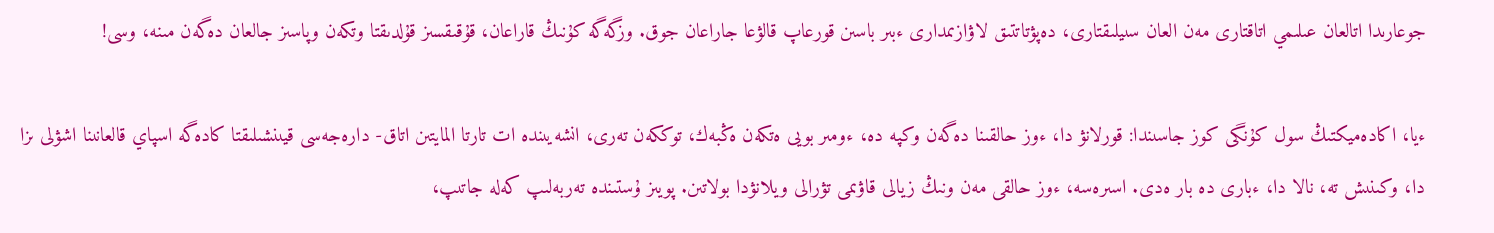جوعارىدا اتالعان عىلىمي اتاقتارى مەن العان سىيلىقتارى، دەپۋتاتتىق لاۋازىمدارى ءبىر باسىن قورعاپ قالۋعا جاراعان جوق. وزگەگە كۇنىڭ قاراعان، قۇقىقسىز قۇلدىقتا وتكەن وپاسىز جالعان دەگەن مىنە، وسى!

ءيا، اكادەميكتىڭ سول كۇنگى كوز جاسىندا: قورلانۋ دا، ءوز حالقىنا دەگەن وكپە دە، ءومىر بويى ەتكەن ەڭبەك، توككەن تەرى، انشەيىندە ات تارتا المايتىن اتاق- دارەجەسى قيىنشىلىقتا كادەگە اسپاي قالعانىنا اشۋلى ىزا دا، وكىنىش تە، نالا دا، ءبارى دە بار ەدى. اسىرەسە، ءوز حالقى مەن ونىڭ زيالى قاۋىمى تۋرالى ويلانۋدا بولاتىن. پويىز ۇستىندە تەربەلىپ كەلە جاتىپ،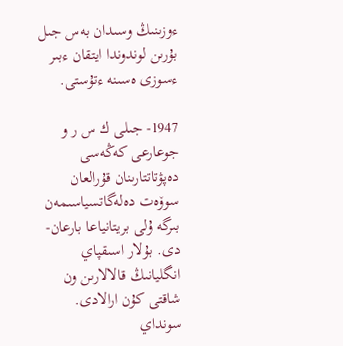ءوزىنىڭ وسىدان بەس جىل بۇرىن لوندوندا ايتقان ءبىر ءسوزى ەسىنە ءتۇستى.

1947- جىلى ك س ر و جوعارعى كەڭەسى دەپۋتاتتارىنان قۇرالعان سوۆەت دەلەگاتسياسىمەن بىرگە ۇلى بريتانياعا بارعان- دى. بۇلار اسىقپاي انگليانىڭ قالالارىن ون شاقتى كۇن ارالادى. سونداي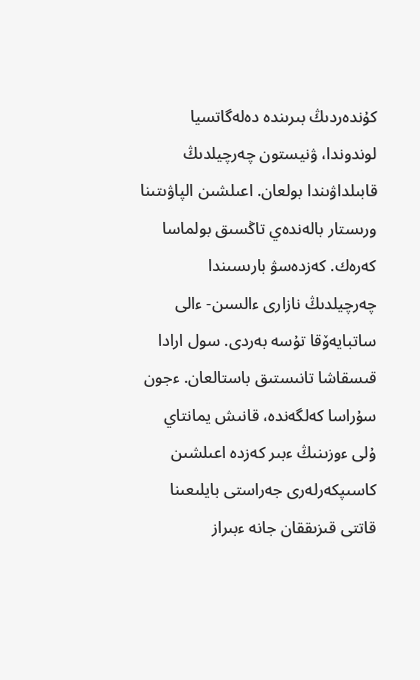كۇندەردىڭ بىرىندە دەلەگاتسيا لوندوندا، ۋنيستون چەرچيلدىڭ قابىلداۋىندا بولعان. اعىلشىن الپاۋىتىنا ورىستار بالەندەي تاڭسىق بولماسا كەرەك. كەزدەسۋ بارىسىندا چەرچيلدىڭ نازارى ءالسىن- ءالى ساتبايەۆقا تۇسە بەردى. سول ارادا قىسقاشا تانىستىق باستالعان. ءجون سۇراسا كەلگەندە، قانىش يمانتاي ۇلى ءوزىنىڭ ءبىر كەزدە اعىلشىن كاسىپكەرلەرى جەراستى بايلىعىنا قاتتى قىزىققان جانە ءبىراز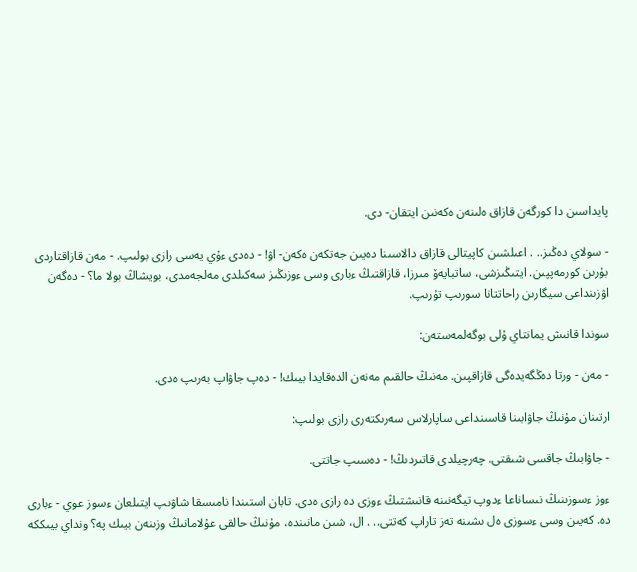پايداسىن دا كورگەن قازاق ەلىنەن ەكەنىن ايتقان- دى.

- سولاي دەڭىز.. . اعىلشىن كاپيتالى قازاق دالاسىنا دەيىن جەتكەن ەكەن- اۋ! - دەدى ءۇي يەسى رازى بولىپ. - مەن قازاقتاردى بۇرىن كورمەپپىن. ايتىڭىزشى، ساتبايەۆ مىرزا، قازاقتىڭ ءبارى وسى ءوزىڭىز سەكىلدى مەلجەمدى، بويشاڭ بولا ما؟ - دەگەن اۋزىنداعى سيگارىن راحاتتانا سورىپ تۇرىپ.

سوندا قانىش يمانتاي ۇلى بوگەلمەستەن:

- مەن - ورتا دەڭگەيدەگى قازاقپىن. مەنىڭ حالقىم مەنەن الدەقايدا بيىك! - دەپ جاۋاپ بەرىپ ەدى.

ارتىنان مۇنىڭ جاۋابىنا قاسىنداعى ساپارلاس سەرىكتەرى رازى بولىپ:

- جاۋابىڭ جاقسى شىقتى. چەرچيلدى قاتىردىڭ! - دەسىپ جاتتى.

ءوز ءسوزىنىڭ نىساناعا ءدوپ تيگەنىنە قانىشتىڭ ءوزى دە رازى ەدى. تابان استىندا نامىسقا شاۋىپ ايتىلعان ءسوز عوي - ءبارى دە. كەيىن وسى ءسوزى ەل ىشىنە تەز تاراپ كەتتى.. . ال، شىن مانىندە، مۇنىڭ حالقى عۇلامانىڭ وزىنەن بيىك پە؟ ونداي بيىككە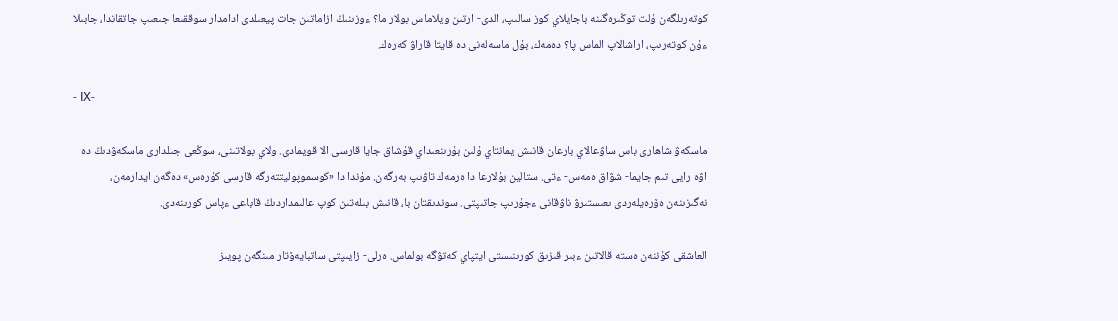كوتەرىلگەن ۇلت توڭىرەگىنە باجايلاي كوز سالىپ، الدى- ارتىن ويلاماس بولار ما؟ ءوزىنىڭ ازاماتىن جات پيعىلدى ادامدار سوققىعا جىعىپ جاتقاندا، جابىلا ءۇن كوتەرىپ، اراشالاپ الماس پا؟ دەمەك، بۇل ماسەلەنى دە قايتا قاراۋ كەرەك.

- Ⅸ-

ماسكەۋ شاھارى باس ساۋعالاي بارعان قانىش يمانتاي ۇلىن بۇرىنعىداي قۇشاق جايا قارسى الا قويمادى. ولاي بولاتىنى، سوڭعى جىلدارى ماسكەۋدىڭ دە اۋە رايى تىم جايما- شۋاق ەمەس- ءتى. ستالين بۇلارعا دا ەرمەك تاۋىپ بەرگەن. مۇندا دا «كوسموپوليتتەرگە قارسى كۇرەس» دەگەن ايدارمەن، نەگىزىنەن ەۆرەيلەردى ىعىستىرۋ ناۋقانى ءجۇرىپ جاتىپتى. سوندىقتان با، قانىش بىلەتىن كوپ عالىمداردىڭ قاباعى ءپاس كورىنەدى.

العاشقى كۇننەن ەستە قالاتىن ءبىر قىزىق كورىنىستى ايتپاي كەتۋگە بولماس. ەرلى- زايىپتى ساتبايەۆتار مىنگەن پويىز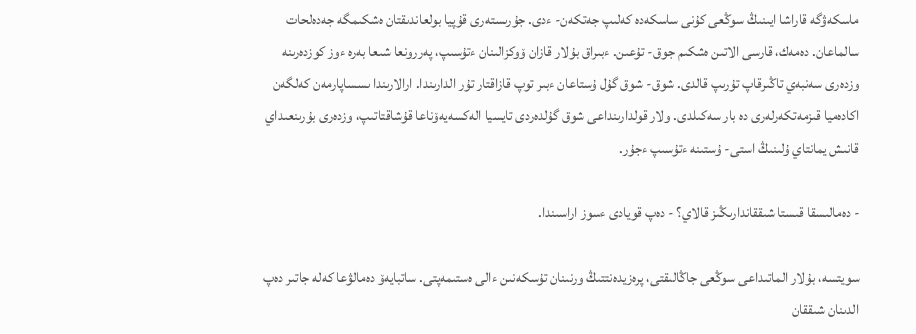ماسكەۋگە قاراشا ايىنىڭ سوڭعى كۇنى ساسكەدە كەلىپ جەتكەن- ءدى. جۇرىستەرى قۇپيا بولعاندىقتان ەشكىمگە جەدەلحات سالماعان. دەمەك، قارسى الاتىن ەشكىم جوق- تۇعىن. ءبىراق بۇلار قازان ۆوكزالىنان ءتۇسىپ، پەررونعا شىعا بەرە ءوز كوزدەرىنە وزدەرى سەنبەي تاڭىرقاپ تۇرىپ قالدى. شوق- شوق گۇل ۇستاعان ءبىر توپ قازاقتار تۇر الدارىندا. ارالارىندا ىسساپارمەن كەلگەن اكادەميا قىزمەتكەرلەرى دە بار سەكىلدى. ولار قولدارىنداعى شوق گۇلدەردى تايسيا الەكسەيەۆناعا قۇشاقتاتىپ، وزدەرى بۇرىنعىداي قانىش يمانتاي ۇلىنىڭ استى- ۇستىنە ءتۇسىپ ءجۇر.

- دەمالىسقا قىستا شىققاندارىڭىز قالاي؟ - دەپ قويادى ءسوز اراسىندا.

سويتسە، بۇلار الماتىداعى سوڭعى جاڭالىقتى، پرەزيدەنتتىڭ ورنىنان تۇسكەنىن ءالى ەستىمەپتى. ساتبايەۆ دەمالۋعا كەلە جاتىر دەپ الدىنان شىققان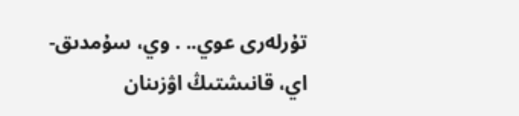تۇرلەرى عوي.. . وي، سۇمدىق- اي، قانىشتىڭ اۋزىنان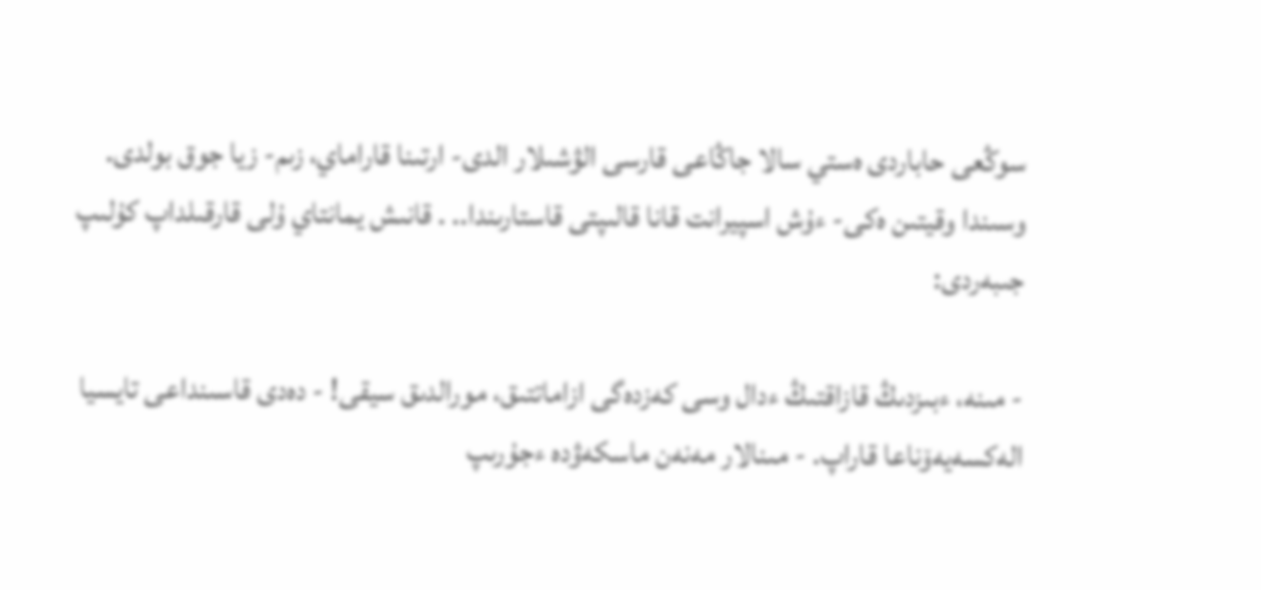سوڭعى حاباردى ەستي سالا جاڭاعى قارسى الۋشىلار الدى- ارتىنا قاراماي، زىم- زيا جوق بولدى. وسىندا وقيتىن ەكى- ءۇش اسپيرانت قانا قالىپتى قاستارىندا.. . قانىش يمانتاي ۇلى قارقىلداپ كۇلىپ جىبەردى:

- مىنە، ءبىزدىڭ قازاقتىڭ ءدال وسى كەزدەگى ازاماتتىق، مورالدىق سيقى! - دەدى قاسىنداعى تايسيا الەكسەيەۆناعا قاراپ. - مىنالار مەنەن ماسكەۋدە ءجۇرىپ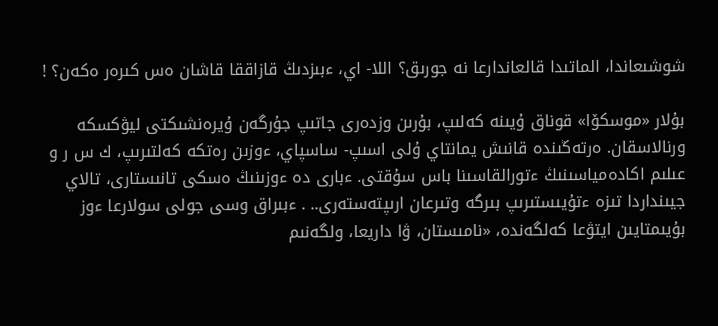شوشىعاندا، الماتىدا قالعاندارعا نە جورىق؟ اللا- اي، ءبىزدىڭ قازاققا قاشان ەس كىرەر ەكەن؟ !

بۇلار «موسكۆا» قوناق ۇيىنە كەلىپ، بۇرىن وزدەرى جاتىپ جۇرگەن ۇيرەنشىكتى ليۋكسكە ورنالاسقان. ەرتەڭىندە قانىش يمانتاي ۇلى اسىپ- ساسپاي، ءوزىن رەتكە كەلتىرىپ، ك س ر و عىلىم اكادەمياسىنىڭ ءتورالقاسىنا باس سۇقتى. ءبارى دە ءوزىنىڭ ەسكى تانىستارى، تالاي جيىنداردا تىزە ءتۇيىستىرىپ بىرگە وتىرعان ارىپتەستەرى.. . ءبىراق وسى جولى سولارعا ءوز بۇيىمتايىن ايتۋعا كەلگەندە، «نامىستان، ۋا داريعا، ولگەنىم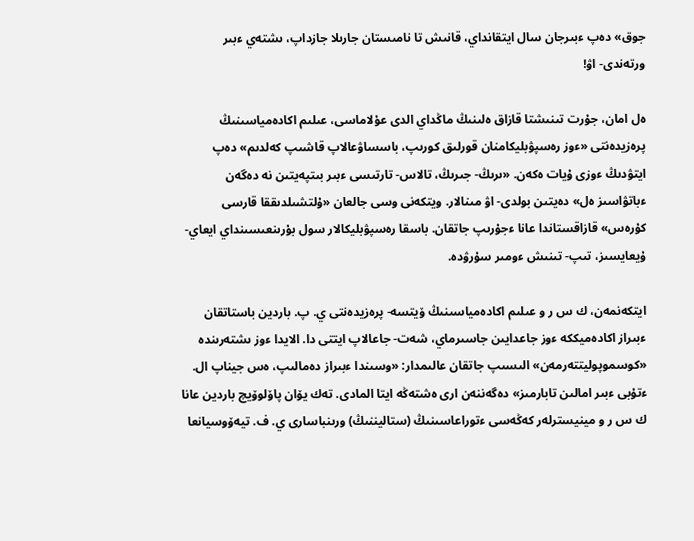جوق» دەپ ءبىرجان سال ايتقانداي، قانىش تا نامىستان جارىلا جازداپ، ىشتەي ءبىر ورتەندى- اۋ!

ەل امان، جۇرت تىنىشتا قازاق ەلىنىڭ ماڭداي الدى عۇلاماسى، عىلىم اكادەمياسىنىڭ پرەزيدەنتى «ءوز رەسپۋبليكامنان قورلىق كورىپ، باسساۋعالاپ قاشىپ كەلدىم» دەپ ايتۋدىڭ ءوزى ۇيات ەكەن. «ىرىڭ- جىرىڭ، تالاس- تارتىسى ءبىر بىتپەيتىن نە دەگەن ءباتۋاسىز ەل» دەيتىن بولدى- اۋ مىنالار. ويتكەنى وسى جالعان «ۇلتشىلدىققا قارسى كۇرەس» قازاقستاندا عانا ءجۇرىپ جاتقان. باسقا رەسپۋبليكالار سول بۇرىنعىسىنداي ايعاي- ۇيعايسىز، تىپ- تىنىش ءومىر سۇرۋدە.

ايتكەنمەن، ك س ر و عىلىم اكادەمياسىنىڭ ۆيتسە- پرەزيدەنتى ي. پ. باردين باستاتقان ءبىراز اكادەميككە ءوز جاعدايىن جاسىرماي، شەت- جاعالاپ ايتتى دا. الايدا ءوز ىشتەرىندە «كوسموپوليتتەرمەن» الىسىپ جاتقان عالىمدار: «وسىندا ءبىراز دەمالىپ، ەس جيناپ ال. ءتۇبى ءبىر امالىن تابارمىز» دەگەننەن ارى ەشتەڭە ايتا المادى. تەك يۆان پاۆلوۆيچ باردين عانا ك س ر و مينيسترلەر كەڭەسى ءتوراعاسىنىڭ (ستاليننىڭ) ورىنباسارى ي. ف. تيەۆوسيانعا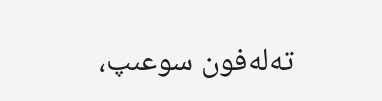تەلەفون سوعىپ،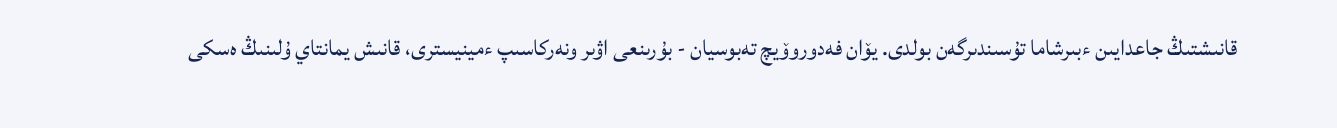قانىشتىڭ جاعدايىن ءبىرشاما تۇسىندىرگەن بولدى. يۆان فەدوروۆيچ تەبوسيان - بۇرىنعى اۋىر ونەركاسىپ ءمينيسترى، قانىش يمانتاي ۇلىنىڭ ەسكى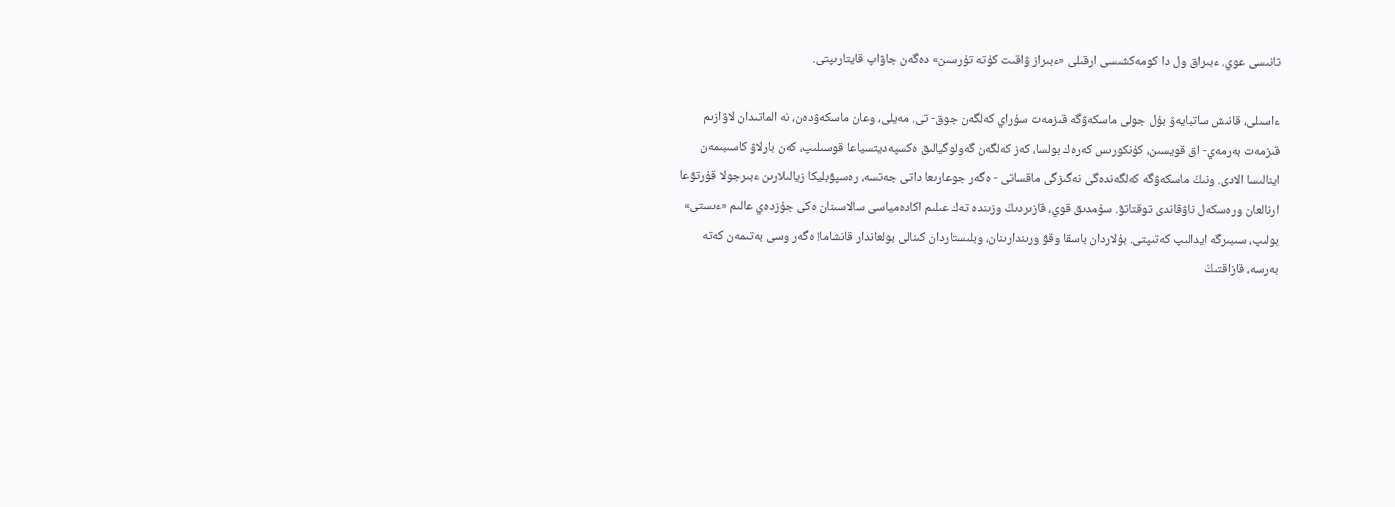تانىسى عوي. ءبىراق ول دا كومەكشىسى ارقىلى «ءبىراز ۋاقىت كۇتە تۇرسىن» دەگەن جاۋاپ قايتارىپتى.

ءاسىلى، قانىش ساتبايەۆ بۇل جولى ماسكەۋگە قىزمەت سۇراي كەلگەن جوق- تى. مەيلى، وعان ماسكەۋدەن، نە الماتىدان لاۋازىم قىزمەت بەرمەي- اق قويسىن، كۇنكورىس كەرەك بولسا، كەز كەلگەن گەولوگيالىق ەكسپەديتسياعا قوسىلىپ، كەن بارلاۋ كاسىبىمەن اينالىسا الادى. ونىڭ ماسكەۋگە كەلگەندەگى نەگىزگى ماقساتى - ەگەر جوعارىعا داتى جەتسە، رەسپۋبليكا زيالىلارىن ءبىرجولا قۇرتۋعا ارنالعان ورەسكەل ناۋقاندى توقتاتۋ. سۇمدىق قوي، قازىردىڭ وزىندە تەك عىلىم اكادەمياسى سالاسىنان ەكى جۇزدەي عالىم «ءىستى» بولىپ، سىبىرگە ايدالىپ كەتىپتى. بۇلاردان باسقا وقۋ ورىندارىنان، وبلىستاردان كىنالى بولعاندار قانشاما! ەگەر وسى بەتىمەن كەتە بەرسە، قازاقتىڭ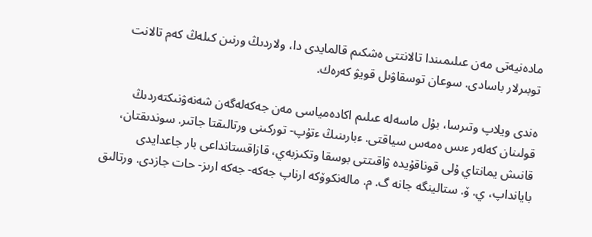مادەنيەتى مەن عىلىمىندا تالانتتى ەشكىم قالمايدى دا، ولاردىڭ ورنىن كىلەڭ كەم تالانت توبىرلار باسادى. سوعان توسقاۋىل قويۋ كەرەك.

ەندى ويلاپ وتىرسا، بۇل ماسەلە عىلىم اكادەمياسى مەن جەكەلەگەن شەنەۋنىكتەردىڭ قولىنان كەلەر ءىس ەمەس سياقتى. ءبارىنىڭ ءتۇپ- توركىنى ورتالىقتا جاتىر. سوندىقتان، قانىش يمانتاي ۇلى قوناقۇيدە ۋاقىتتى بوسقا وتكىزبەي، قازاقستانداعى بار جاعدايدى بايانداپ، ي. ۆ. ستالينگە جانە گ. م. مالەنكوۆكە ارناپ جەكە- جەكە ارىز- حات جازدى. ورتالىق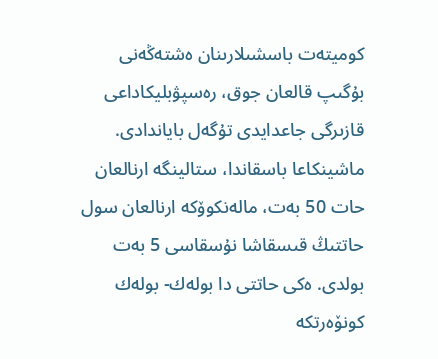كوميتەت باسشىلارىنان ەشتەڭەنى بۇگىپ قالعان جوق، رەسپۋبليكاداعى قازىرگى جاعدايدى تۇگەل باياندادى. ماشينكاعا باسقاندا، ستالينگە ارنالعان حات 50 بەت، مالەنكوۆكە ارنالعان سول حاتتىڭ قىسقاشا نۇسقاسى 5 بەت بولدى. ەكى حاتتى دا بولەك- بولەك كونۆەرتكە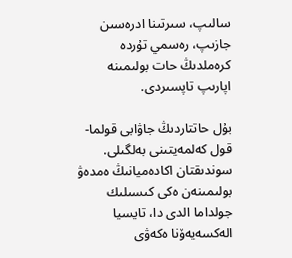سالىپ، سىرتىنا ادرەسىن جازىپ، رەسمي تۇردە كرەملدىڭ حات بولىمىنە اپارىپ تاپسىردى.

بۇل حاتتاردىڭ جاۋابى قولما- قول كەلمەيتىنى بەلگىلى. سوندىقتان اكادەميانىڭ ەمدەۋ بولىمىنەن ەكى كىسىلىك جولداما الدى دا، تايسيا الەكسەيەۆنا ەكەۋى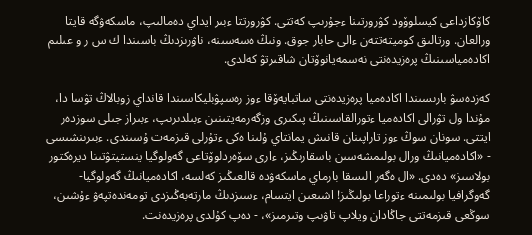كاۆكازداعى كيسلوۆود كۋرورتىنا ءجۇرىپ كەتتى. كۋرورتتا ءبىر ايداي دەمالىپ، ماسكەۋگە قايتا ورالعان. ورتالىق كوميتەتتەن ءالى حابار جوق. ونىڭ ەسەسىنە، ناۋرىزدىڭ باسىندا ك س ر و عىلىم اكادەمياسىنىڭ پرەزيدەنتى نەسمەيانوۆتان شاقىرتۋ كەلدى.

كەزدەسۋ بارىسىندا اكادەميا پرەزيدەنتى ساتبايەۆقا ءوز رەسپۋبليكاسىندا قانداي زوبالاڭ تۋسا دا، مۇندا ول تۋرالى اكادەميا ءتورالقاسىنىڭ پىكىرى وزگەرمەيتىنىن ءبىلدىرىپ، ءبىراز جىلى سوزدەر ايتتى. سونان سوڭ ءوز تاراپىنان قانىش يمانتاي ۇلىنا ەكى ءتۇرلى قىزمەت ۇسىندى. ءبىرىنشىسى - «اكادەميانىڭ ورال بولىمشەسىن باسقارىڭىز، ءارى سۆەردلوۆتاعى گەولوگيا ينستيتۋتىنا ديرەكتور بولاسىز» دەدى. «ال ەگەر الىسقا بارماي ماسكەۋدە قالعىڭىز كەلسە، اكادەميانىڭ گەولوگيا- گەوگرافيا بولىمىنە ءتوراعا بولىڭىز! اشىعىن ايتسام، ءسىزدىڭ مارتەبەڭىزدى تومەندەتپەۋ ءۇشىن، سوڭعى قىزمەتتى جاڭادان ويلاپ تاۋىپ وتىرمىز»، - دەپ كۇلدى پرەزيدەنت.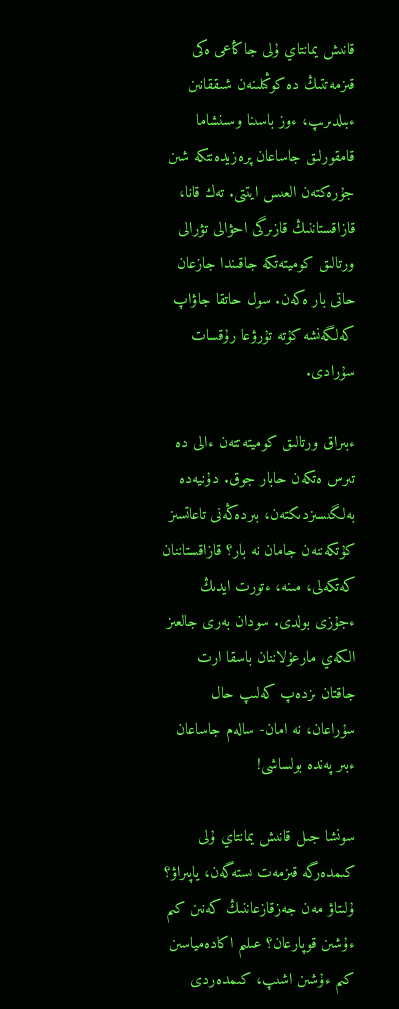قانىش يمانتاي ۇلى جاڭاعى ەكى قىزمەتتىڭ دە كوڭىلىنەن شىققانىن ءبىلدىرىپ، ءوز باسىنا وسىنشاما قامقورلىق جاساعان پرەزيدەنتكە شىن جۇرەكتەن العىس ايتتى. تەك قانا، قازاقستاننىڭ قازىرگى احۋالى تۋرالى ورتالىق كوميتەتكە جاقىندا جازعان حاتى بار ەكەن. سول حاتقا جاۋاپ كەلگەنشە كۇتە تۇرۋعا رۇقسات سۇرادى.

ءبىراق ورتالىق كوميتەتتەن ءالى دە تىرس ەتكەن حابار جوق. دۇنيەدە بەلگىسىزدىكتەن، بىردەڭەنى تاعاتسىز كۇتكەننەن جامان نە بار؟ قازاقستاننان كەتكەلى، مىنە، ءتورت ايدىڭ ءجۇزى بولدى. سودان بەرى جالعىز الكەي مارعۇلاننان باسقا ارت جاقتان ىزدەپ كەلىپ حال سۇراعان، نە امان- سالەم جاساعان ءبىر پەندە بولساشى!

سونشا جىل قانىش يمانتاي ۇلى كىمدەرگە قىزمەت ىستەگەن، ياپىراۋ؟ ۇلىتاۋ مەن جەزقازعاننىڭ كەنىن كىم ءۇشىن قوپارعان؟ عىلىم اكادەمياسىن كىم ءۇشىن اشىپ، كىمدەردى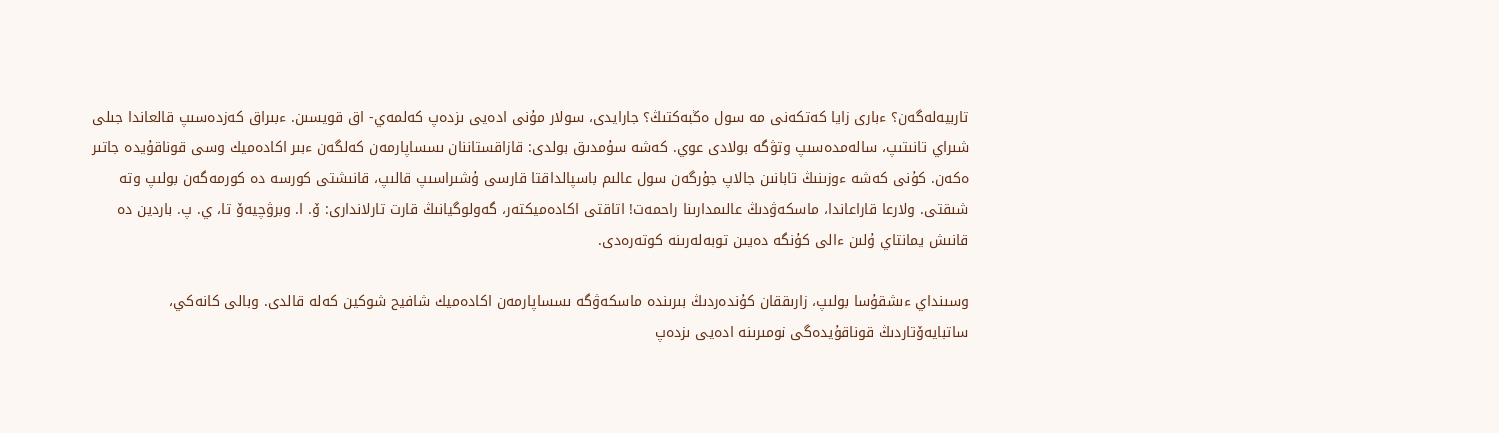تاربيەلەگەن؟ ءبارى زايا كەتكەنى مە سول ەڭبەكتىڭ؟ جارايدى، سولار مۇنى ادەيى ىزدەپ كەلمەي- اق قويسىن. ءبىراق كەزدەسىپ قالعاندا جىلى شىراي تانىتىپ، سالەمدەسىپ وتۋگە بولادى عوي. كەشە سۇمدىق بولدى: قازاقستاننان ىسساپارمەن كەلگەن ءبىر اكادەميك وسى قوناقۇيدە جاتىر ەكەن. كۇنى كەشە ءوزىنىڭ تابانىن جالاپ جۇرگەن سول عالىم باسپالداقتا قارسى ۇشىراسىپ قالىپ، قانىشتى كورسە دە كورمەگەن بولىپ وتە شىقتى. ولارعا قاراعاندا، ماسكەۋدىڭ عالىمدارىنا راحمەت! اتاقتى اكادەميكتەر، گەولوگيانىڭ قارت تارلاندارى: ۆ. ا. وبرۋچيەۆ تا، ي. پ. باردين دە قانىش يمانتاي ۇلىن ءالى كۇنگە دەيىن توبەلەرىنە كوتەرەدى.

وسىنداي ءىشقۇسا بولىپ، زارىققان كۇندەردىڭ بىرىندە ماسكەۋگە ىسساپارمەن اكادەميك شافيح شوكين كەلە قالدى. وبالى كانەكي، ساتبايەۆتاردىڭ قوناقۇيدەگى نومىرىنە ادەيى ىزدەپ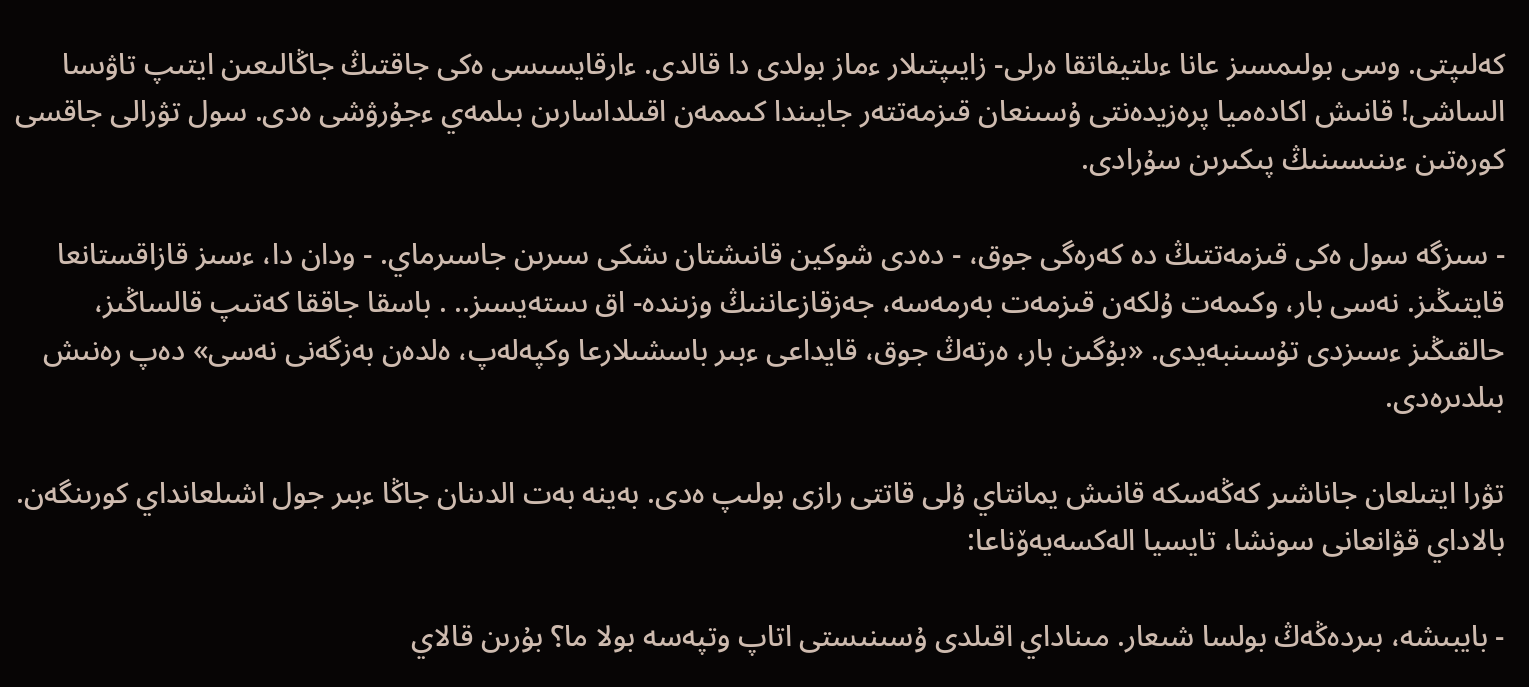كەلىپتى. وسى بولىمسىز عانا ءىلتيفاتقا ەرلى- زايىپتىلار ءماز بولدى دا قالدى. ءارقايسىسى ەكى جاقتىڭ جاڭالىعىن ايتىپ تاۋىسا الساشى! قانىش اكادەميا پرەزيدەنتى ۇسىنعان قىزمەتتەر جايىندا كىممەن اقىلداسارىن بىلمەي ءجۇرۋشى ەدى. سول تۋرالى جاقسى كورەتىن ءىنىسىنىڭ پىكىرىن سۇرادى.

- سىزگە سول ەكى قىزمەتتىڭ دە كەرەگى جوق، - دەدى شوكين قانىشتان ىشكى سىرىن جاسىرماي. - ودان دا، ءسىز قازاقستانعا قايتىڭىز. نەسى بار، وكىمەت ۇلكەن قىزمەت بەرمەسە، جەزقازعاننىڭ وزىندە- اق ىستەيسىز.. . باسقا جاققا كەتىپ قالساڭىز، حالقىڭىز ءسىزدى تۇسىنبەيدى. «بۇگىن بار، ەرتەڭ جوق، قايداعى ءبىر باسشىلارعا وكپەلەپ، ەلدەن بەزگەنى نەسى» دەپ رەنىش بىلدىرەدى.

تۋرا ايتىلعان جاناشىر كەڭەسكە قانىش يمانتاي ۇلى قاتتى رازى بولىپ ەدى. بەينە بەت الدىنان جاڭا ءبىر جول اشىلعانداي كورىنگەن. بالاداي قۋانعانى سونشا، تايسيا الەكسەيەۆناعا:

- بايبىشە، بىردەڭەڭ بولسا شىعار. مىناداي اقىلدى ۇسىنىستى اتاپ وتپەسە بولا ما؟ بۇرىن قالاي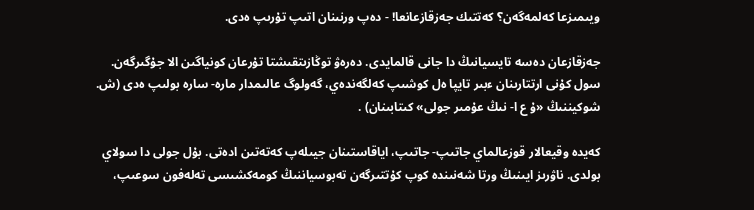ويىمىزعا كەلمەگەن؟ كەتتىك جەزقازعانعا! - دەپ ورنىنان اتىپ تۇرىپ ەدى.

جەزقازعان دەسە تايسيانىڭ دا جانى قالمايدى. دەرەۋ توڭازىتقىشتا تۇرعان كونياگىن الا جۇگىرگەن. سول كۇنى ارتتارىنان ءبىر تايپا ەل كوشىپ كەلگەندەي، گەولوگ عالىمدار مارە- سارە بولىپ ەدى (ش. شوكيننىڭ «ۇ ع ا- نىڭ عۇمىر جولى» كىتابىنان) .

كەيدە وقيعالار قوزعالماي جاتىپ- جاتىپ، اياقاستىنان جيىلەپ كەتەتىن ادەتى. بۇل جولى دا سولاي بولدى. ناۋرىز ايىنىڭ ورتا شەنىندە كوپ كۇتتىرگەن تەبوسياننىڭ كومەكشىسى تەلەفون سوعىپ،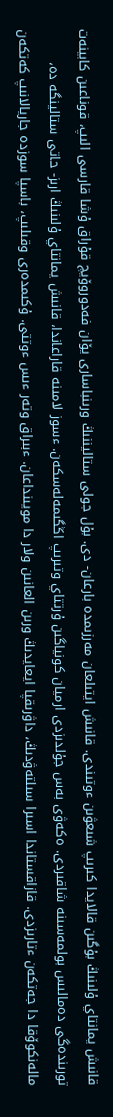قانىش يمانتاي ۇلىنىڭ بۇگىن قالايدا كىرىپ شىعۋىن ءوتىندى. قانىش ايتىلعان مەرزىمدە بارعان- دى. بۇل جولى ستاليننىڭ ورىنباسارى يۆان فەدوروۆيچ قۇراق ۇشا قارسى الىپ، قوناعىن كابينەت تورىندەگى دەمالىس بولمەسىنە شاقىردى. ەكەۋى بەس جۇلدىزدى ارميان كونياگىن ۇرتتاي وتىرىپ اڭگىمەلەسكەن. ءسوز لامىنە قاراعاندا، قانىش يمانتاي ۇلىنىڭ ارىز- حاتى ستالينگە دە، مالەنكوۆقا دا جەتكەن ءتارىزدى. قازاقستاندا اسىرا سىلتەۋدىڭ، داۋرىقپا ايعايدىڭ ورىن العانىن ولار دا مويىنداعان. ءبىراق وتەر ءىس ءوتتى. ۇكىمدەرى وقىلىپ، باسپا سوزدە جاريالانىپ كەتكەن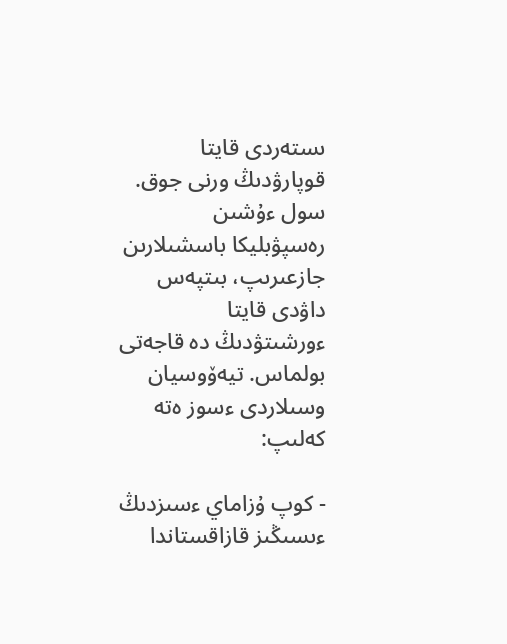ىستەردى قايتا قوپارۋدىڭ ورنى جوق. سول ءۇشىن رەسپۋبليكا باسشىلارىن جازعىرىپ، بىتپەس داۋدى قايتا ءورشىتۋدىڭ دە قاجەتى بولماس. تيەۆوسيان وسىلاردى ءسوز ەتە كەلىپ:

- كوپ ۇزاماي ءسىزدىڭ ءىسىڭىز قازاقستاندا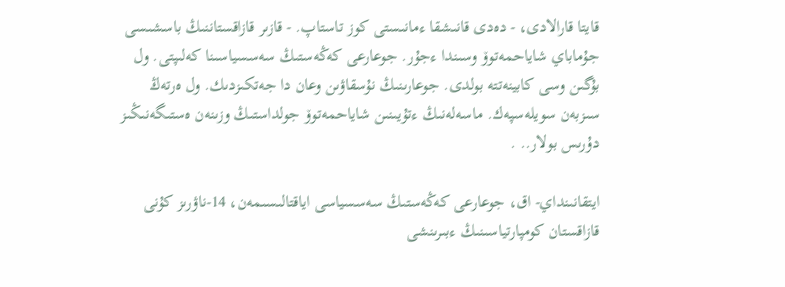قايتا قارالادى، - دەدى قانىشقا ءمانىستى كوز تاستاپ. - قازىر قازاقستاننىڭ باسشىسى جۇماباي شاياحمەتوۆ وسىندا ءجۇر. جوعارعى كەڭەستىڭ سەسسياسىنا كەلىپتى. ول بۇگىن وسى كابينەتتە بولدى. جوعارىنىڭ نۇسقاۋىن وعان دا جەتكىزدىك. ول ەرتەڭ سىزبەن سويلەسپەك. ماسەلەنىڭ ءتۇيىنىن شاياحمەتوۆ جولداستىڭ وزىنەن ەستىگەنىڭىز دۇرىس بولار.. .

ايتقانىنداي- اق، جوعارعى كەڭەستىڭ سەسسياسى اياقتالىسىمەن، 14-ناۋرىز كۇنى قازاقستان كومپارتياسىنىڭ ءبىرىنشى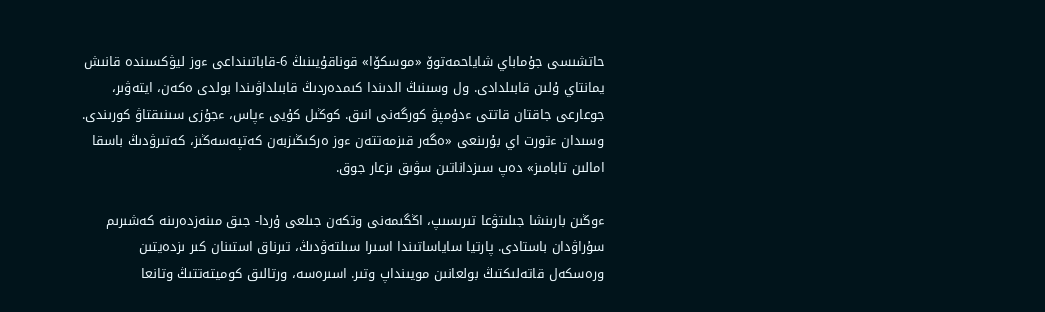حاتشىسى جۇماباي شاياحمەتوۆ «موسكۆا» قوناقۇيىنىڭ 6-قاباتىنداعى ءوز ليۋكسىندە قانىش يمانتاي ۇلىن قابىلدادى. ول وسىنىڭ الدىندا كىمدەردىڭ قابىلداۋىندا بولدى ەكەن، ايتەۋىر، جوعارعى جاقتان قاتتى ءدۇمپۋ كورگەنى انىق. كوڭىل كۇيى ءپاس، ءجۇزى سىنىقتاۋ كورىندى. وسىدان ءتورت اي بۇرىنعى «ەگەر قىزمەتتەن ءوز ەركىڭىزبەن كەتپەسەڭىز، كەتىرۋدىڭ باسقا امالىن تابامىز» دەپ سىزداناتىن سۋىق ىزعار جوق.

ءوڭىن بارىنشا جىلىتۋعا تىرىسىپ، اڭگىمەنى وتكەن جىلعى ۇردا- جىق مىنەزدەرىنە كەشىرىم سۇراۋدان باستادى. پارتيا ساياساتىندا اسىرا سىلتەۋدىڭ، تىرناق استىنان كىر ىزدەيتىن ورەسكەل قاتەلىكتىڭ بولعانىن مويىنداپ وتىر. اسىرەسە، ورتالىق كوميتەتتىڭ وتانعا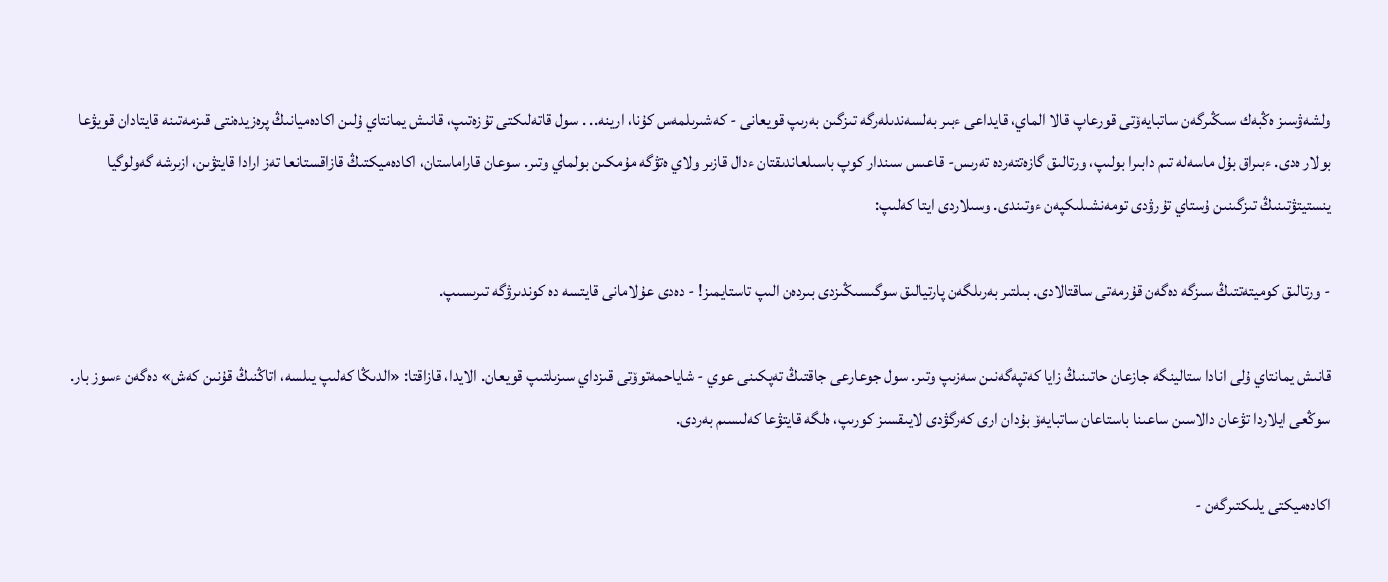ولشەۋسىز ەڭبەك سىڭىرگەن ساتبايەۆتى قورعاپ قالا الماي، قايداعى ءبىر بەلسەندىلەرگە تىزگىن بەرىپ قويعانى - كەشىرىلمەس كۇنا، ارينە.. . سول قاتەلىكتى تۇزەتىپ، قانىش يمانتاي ۇلىن اكادەميانىڭ پرەزيدەنتى قىزمەتىنە قايتادان قويۋعا بولار ەدى. ءبىراق بۇل ماسەلە تىم دابىرا بولىپ، ورتالىق گازەتتەردە تەرىس- قاعىس سىندار كوپ باسىلعاندىقتان ءدال قازىر ولاي ەتۋگە مۇمكىن بولماي وتىر. سوعان قاراماستان، اكادەميكتىڭ قازاقستانعا تەز ارادا قايتۋىن، ازىرشە گەولوگيا ينستيتۋتىنىڭ تىزگىنىن ۇستاي تۇرۋدى تومەنشىلىكپەن ءوتىندى. وسىلاردى ايتا كەلىپ:

- ورتالىق كوميتەتتىڭ سىزگە دەگەن قۇرمەتى ساقتالادى. بىلتىر بەرىلگەن پارتيالىق سوگىسىڭىزدى بىردەن الىپ تاستايمىز! - دەدى عۇلامانى قايتسە دە كوندىرۋگە تىرىسىپ.

قانىش يمانتاي ۇلى انادا ستالينگە جازعان حاتىنىڭ زايا كەتپەگەنىن سەزىپ وتىر. سول جوعارعى جاقتىڭ تەپكىنى عوي - شاياحمەتوۆتى قىزداي سىزىلتىپ قويعان. الايدا، قازاقتا: «الدىڭا كەلىپ يىلسە، اتاڭنىڭ قۇنىن كەش» دەگەن ءسوز بار. سوڭعى ايلاردا تۋعان دالاسىن ساعىنا باستاعان ساتبايەۆ بۇدان ارى كەرگۋدى لايىقسىز كورىپ، ەلگە قايتۋعا كەلىسىم بەردى.

اكادەميكتى يلىكتىرگەن -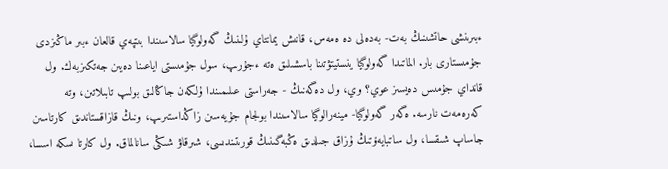ءبىرىنشى حاتشىنىڭ بەت- بەدەلى دە ەمەس، قانىش يمانتاي ۇلىنىڭ گەولوگيا سالاسىندا بىتپەي قالعان ءبىر ماڭىزدى جۇمىستارى بار. الماتىدا گەولوگيا ينستيتۋتىنا باسشىلىق ەتە ءجۇرىپ، سول جۇمىستى اياعىنا دەيىن جەتكىزبەك. ول قانداي جۇمىس دەيسىز عوي؟ وي، ول دەگەنىڭ - جەراستى عىلىمىندا ۇلكەن جاڭالىق بولىپ تابىلاتىن، وتە كەرەمەت نارسە. ەگەر گەولوگيا- مينەرالوگيا سالاسىندا بولجام جۇيەسىن زاڭداستىرىپ، ونىڭ قازاقستاندىق كارتاسىن جاساپ شىقسا، ول ساتبايەۆتىڭ ۇزاق جىلدىق ەڭبەگىنىڭ قورىتىندىسى، شىرقاۋ شىڭى سانالماق. ول كارتا ىسكە اسسا،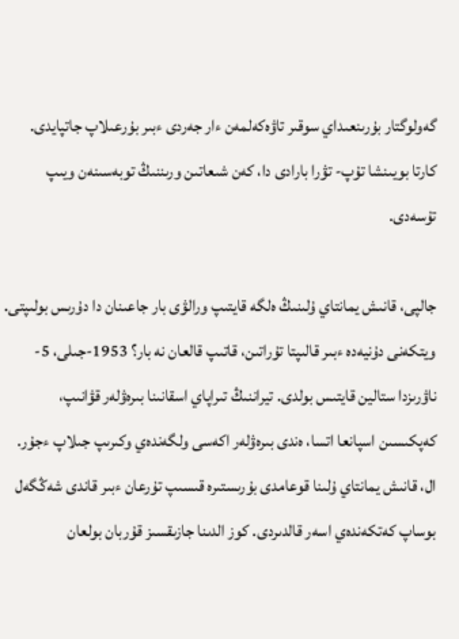گەولوگتار بۇرىنعىداي سوقىر تاۋەكەلمەن ءار جەردى ءبىر بۇرعىلاپ جاتپايدى. كارتا بويىنشا تۇپ- تۋرا بارادى دا، كەن شىعاتىن ورىننىڭ توبەسىنەن ويىپ تۇسەدى.

جالپى، قانىش يمانتاي ۇلىنىڭ ەلگە قايتىپ ورالۋى بار جاعىنان دا دۇرىس بولىپتى. ويتكەنى دۇنيەدە ءبىر قالىپتا تۇراتىن، قاتىپ قالعان نە بار؟ 1953-جىلى، 5-ناۋرىزدا ستالين قايتىس بولدى. تيراننىڭ تىراپاي اسقانىنا بىرەۋلەر قۋانىپ، كەپكىسىن اسپانعا اتسا، ەندى بىرەۋلەر اكەسى ولگەندەي وكىرىپ جىلاپ ءجۇر. ال، قانىش يمانتاي ۇلىنا قوعامدى بۇرىستىرە قىسىپ تۇرعان ءبىر قاندى شەڭگەل بوساپ كەتكەندەي اسەر قالدىردى. كوز الدىنا جازىقسىز قۇربان بولعان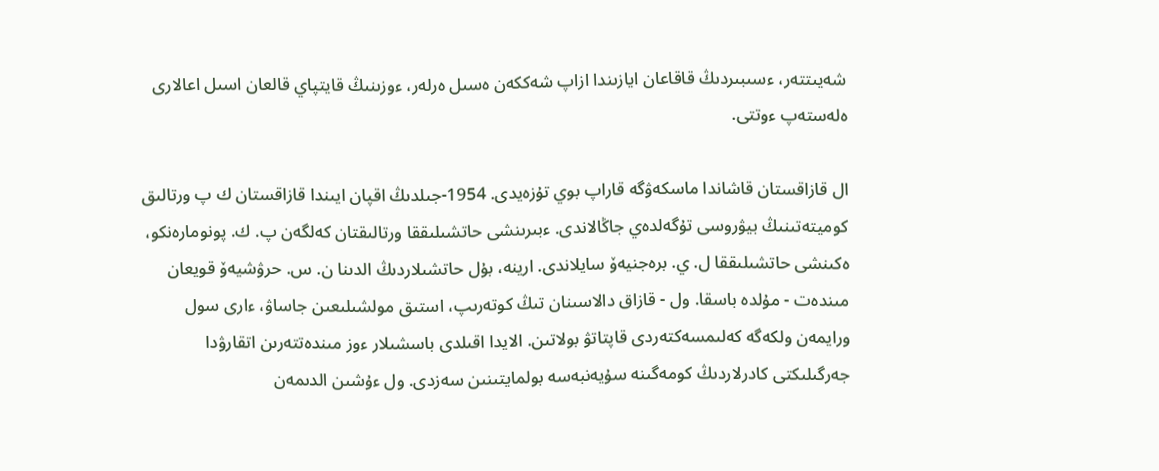شەيىتتەر، ءسىبىردىڭ قاقاعان ايازىندا ازاپ شەككەن ەسىل ەرلەر، ءوزىنىڭ قايتپاي قالعان اسىل اعالارى ەلەستەپ ءوتتى.

ال قازاقستان قاشاندا ماسكەۋگە قاراپ بوي تۇزەيدى. 1954-جىلدىڭ اقپان ايىندا قازاقستان ك پ ورتالىق كوميتەتىنىڭ بيۋروسى تۇگەلدەي جاڭالاندى. ءبىرىنشى حاتشىلىققا ورتالىقتان كەلگەن پ. ك. پونومارەنكو، ەكىنشى حاتشىلىققا ل. ي. برەجنيەۆ سايلاندى. ارينە، بۇل حاتشىلاردىڭ الدىنا ن. س. حرۋشيەۆ قويعان مىندەت - مۇلدە باسقا. ول - قازاق دالاسىنان تىڭ كوتەرىپ، استىق مولشىلىعىن جاساۋ، ءارى سول ورايمەن ولكەگە كەلىمسەكتەردى قاپتاتۋ بولاتىن. الايدا اقىلدى باسشىلار ءوز مىندەتتەرىن اتقارۋدا جەرگىلىكتى كادرلاردىڭ كومەگىنە سۇيەنبەسە بولمايتىنىن سەزدى. ول ءۇشىن الدىمەن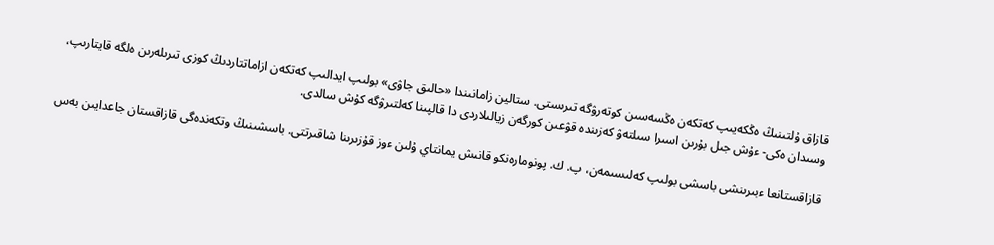قازاق ۇلتىنىڭ ەڭكەيىپ كەتكەن ەڭسەسىن كوتەرۋگە تىرىستى. ستالين زامانىندا «حالىق جاۋى» بولىپ ايدالىپ كەتكەن ازاماتتاردىڭ كوزى تىرىلەرىن ەلگە قايتارىپ، وسىدان ەكى- ءۇش جىل بۇرىن اسىرا سىلتەۋ كەزىندە قۋعىن كورگەن زيالىلاردى دا قالپىنا كەلتىرۋگە كۇش سالدى.

قازاقستانعا ءبىرىنشى باسشى بولىپ كەلىسىمەن، پ. ك. پونومارەنكو قانىش يمانتاي ۇلىن ءوز قۇزىرىنا شاقىرتتى. باسشىنىڭ وتكەندەگى قازاقستان جاعدايىن بەس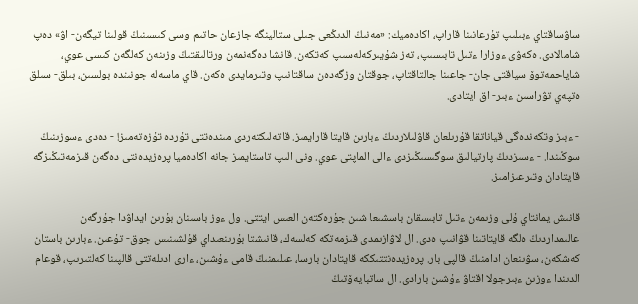ساۋساقتاي ءبىلىپ تۇرعانىنا قاراپ، اكادەميك: «مەنىڭ الدىڭعى جىلى ستالينگە جازعان حاتىم وسى كىسىنىڭ قولىنا تيگەن- اۋ» دەپ شامالادى. ەكەۋى ءوزارا ءتىل تابىسىپ، تەز شۇيىركەلەسىپ كەتكەن. قانشا دەگەنمەن ورتالىقتىڭ وزىنەن كەلگەن كىسى عوي، شاياحمەتوۆ سياقتى جان- جاعىنا جالتاقتاپ، جوقتان وزگەدەن ساقتانىپ وتىرمايدى ەكەن. قاي ماسەلە جونىندە بولسىن، بىلق- سىلق ەتپەي تۋراسىن ءبىر- اق ايتادى.

- ءبىز وتكەندەگى قياناتقا قۇرىلعان قاۋلىلاردىڭ ءبارىن قايتا قارايمىز. قاتەلىكتەردى مىندەتتى تۇردە تۇزەتەمىز! - دەدى ءسوزىنىڭ سوڭىندا. - ءسىزدىڭ پارتيالىق سوگىسىڭىزدى ءالى الماپتى عوي. ونى الىپ تاستايمىز جانە اكادەميا پرەزيدەنتى دەگەن قىزمەتىڭىزگە قايتادان وتىرعىزامىز.

قانىش يمانتاي ۇلى وزىمەن ءتىل تابىسقان باسشىعا شىن جۇرەكتەن العىس ايتتى. ول ءوز باسىنان بۇرىن ايداۋدا جۇرگەن عالىمداردىڭ ەلگە قايتاتىنا قۋانىپ ەدى. ال لاۋازىمدى قىزمەتكە كەلسەك، قانىشتا بۇرىنعىداي قۇلشىنىس جوق- تۇعىن. ءبارىن باستان كەشكەن، سۋىنعان ادامنىڭ قالپى بار. پرەزيدەنتتىككە قايتادان بارسا، عىلىمنىڭ قامى ءۇشىن، ءارى ادىلەتتى قالپىنا كەلتىرىپ، قوعام الدىندا ءوزىن ءبىرجولا اقتاۋ ءۇشىن بارادى. ال ساتبايەۆتىڭ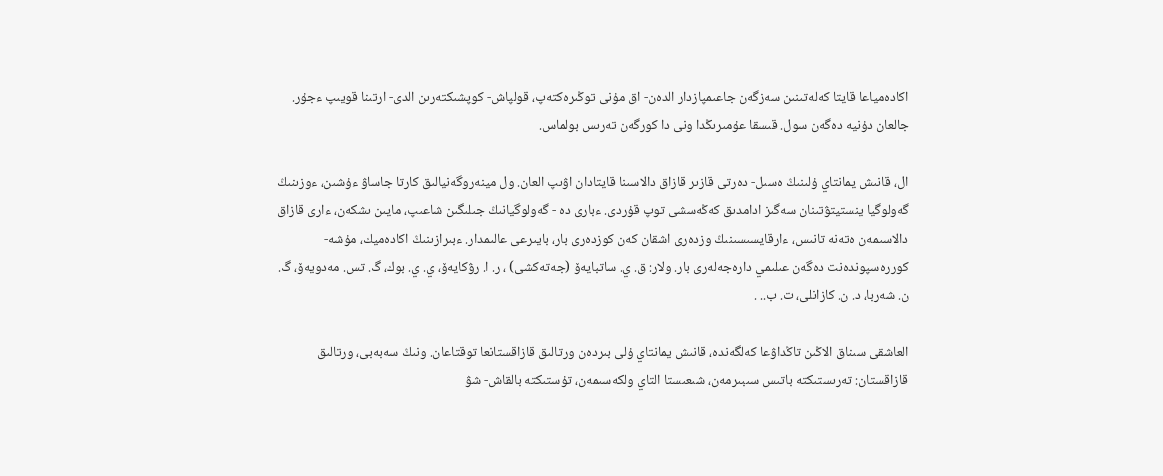اكادەمياعا قايتا كەلەتىنىن سەزگەن جاعىمپازدار الدەن- اق مۇنى توڭىرەكتەپ، قولپاش- كوپشىكتەرىن الدى- ارتىنا قويىپ ءجۇر. جالعان دۇنيە دەگەن سول. قىسقا عۇمىرىڭدا ونى دا كورگەن تەرىس بولماس.

ال، قانىش يمانتاي ۇلىنىڭ ەسىل- دەرتى قازىر قازاق دالاسىنا قايتادان اۋىپ العان. ول مينەروگەنيالىق كارتا جاساۋ ءۇشىن، ءوزىنىڭ گەولوگيا ينستيتۋتىنان سەگىز ادامدىق كەڭەسشى توپ قۇردى. ءبارى دە - گەولوگيانىڭ جىلىگىن شاعىپ، مايىن ىشكەن، ءارى قازاق دالاسىمەن ەتەنە تانىس، ءارقايسىسىنىڭ وزدەرى اشقان كەن كوزدەرى بار، بايىرعى عالىمدار. ءبىرازىنىڭ اكادەميك، مۇشە- كوررەسپوندەنت دەگەن عىلىمي دارەجەلەرى بار. ولار: ق. ي. ساتبايەۆ (جەتەكشى) ، ر. ا. رۋكايەۆ، ي. ي. بوك، گ. تس. مەدويەۆ، گ. ن. شەربا، د. ن. كازانلى، ت. ب.. .

العاشقى سىناق الاڭىن تاڭداۋعا كەلگەندە، قانىش يمانتاي ۇلى بىردەن ورتالىق قازاقستانعا توقتاعان. ونىڭ سەبەبى، ورتالىق قازاقستان: تەرىستىكتە باتىس سىبىرمەن، شىعىستا التاي ولكەسىمەن، تۇستىكتە بالقاش- شۋ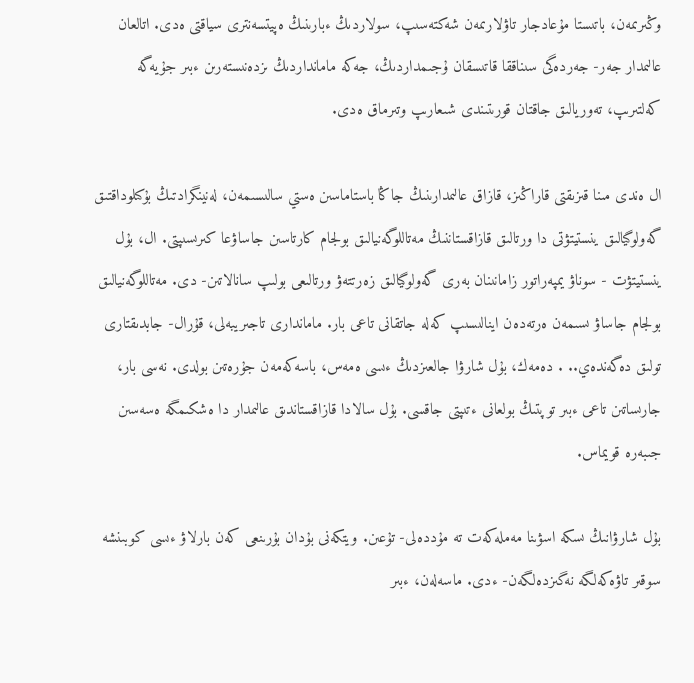وڭىرىمەن، باتىستا مۇعادجار تاۋلارىمەن شەكتەسىپ، سولاردىڭ ءبارىنىڭ ەپيتسەنترى سياقتى ەدى. اتالعان عالىمدار جەر- جەردەگى سىناققا قاتىسقان ۇجىمداردىڭ، جەكە مامانداردىڭ ىزدەنىستەرىن ءبىر جۇيەگە كەلتىرىپ، تەوريالىق جاقتان قورىتىندى شىعارىپ وتىرماق ەدى.

ال ەندى مىنا قىزىقتى قاراڭىز، قازاق عالىمدارىنىڭ جاڭا باستاماسىن ەستي سالىسىمەن، لەنينگرادتىڭ بۇكىلوداقتىق گەولوگيالىق ينستيتۋتى دا ورتالىق قازاقستاننىڭ مەتاللوگەنيالىق بولجام كارتاسىن جاساۋعا كىرىسىپتى. ال، بۇل ينستيتۋت - سوناۋ يمپەراتور زامانىنان بەرى گەولوگيالىق زەرتتەۋ ورتالىعى بولىپ سانالاتىن- دى. مەتاللوگەنيالىق بولجام جاساۋ ىسىمەن ەرتەدەن اينالىسىپ كەلە جاتقانى تاعى بار. ماماندارى تاجىريبەلى، قۇرال- جابدىقتارى تولىق دەگەندەي.. . دەمەك، بۇل شارۋا جالعىزدىڭ ءىسى ەمەس، باسەكەمەن جۇرەتىن بولدى. نەسى بار، جارىساتىن تاعى ءبىر توپتىڭ بولعانى ءتىپتى جاقسى. بۇل سالادا قازاقستاندىق عالىمدار دا ەشكىمگە ەسەسىن جىبەرە قويماس.

بۇل شارۋانىڭ ىسكە اسۋىنا مەملەكەت تە مۇددەلى- تۇعىن. ويتكەنى بۇدان بۇرىنعى كەن بارلاۋ ءىسى كوبىنشە سوقىر تاۋەكەلگە نەگىزدەلگەن- ءدى. ماسەلەن، ءبىر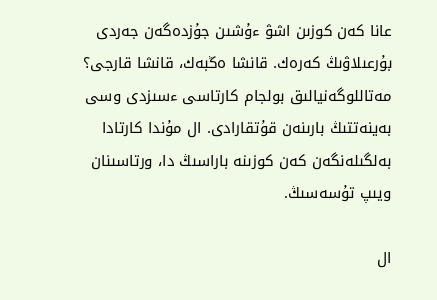عانا كەن كوزىن اشۋ ءۇشىن جۇزدەگەن جەردى بۇرعىلاۋىڭ كەرەك. قانشا ەڭبەك، قانشا قارجى؟ مەتاللوگەنيالىق بولجام كارتاسى ءسىزدى وسى بەينەتتىڭ بارىنەن قۇتقارادى. ال مۇندا كارتادا بەلگىلەنگەن كەن كوزىنە باراسىڭ دا، ورتاسىنان ويىپ تۇسەسىڭ.

ال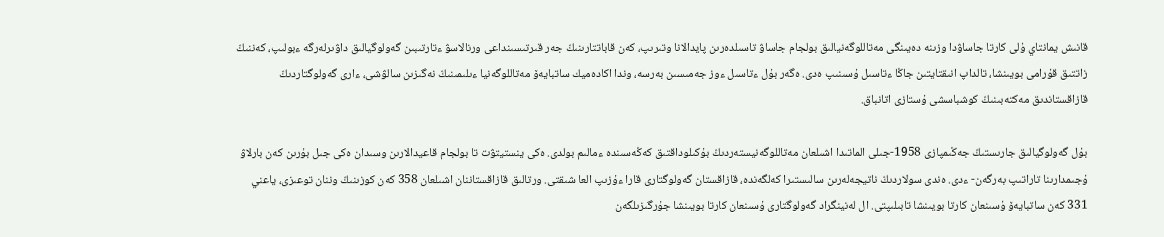قانىش يمانتاي ۇلى كارتا جاساۋدا وزىنە دەيىنگى مەتاللوگەنيالىق بولجام جاساۋ تاسىلدەرىن پايدالانا وتىرىپ، كەن قاباتتارىنىڭ جەر قىرتىسىنداعى ورنالاسۋ ءتارتىبىن گەولوگيالىق داۋىرلەرگە ءبولىپ، كەننىڭ زاتتىق قۇرامى بويىنشا، تالداپ انىقتايتىن جاڭا ءتاسىل ۇسىنىپ ەدى. ەگەر بۇل ءتاسىل ءوز جەمىسىن بەرسە، وندا اكادەميك ساتبايەۆ مەتاللوگەنيا ءىلىمىنىڭ نەگىزىن سالۋشى، ءارى گەولوگتاردىڭ قازاقستاندىق مەكتەبىنىڭ كوشباسشى ۇستازى اتانباق.

بۇل گەولوگيالىق جارىستىڭ جەڭىمپازى 1958-جىلى الماتىدا اشىلعان مەتاللوگەنيستەردىڭ بۇكىلوداقتىق كەڭەسىندە ءمالىم بولدى. ەكى ينستيتۋت تا بولجام قاعيدالارىن وسىدان ەكى جىل بۇرىن كەن بارلاۋ ۇجىمدارىنا تاراتىپ بەرگەن- ءدى. ەندى سولاردىڭ ناتيجەلەرىن سالىستىرا كەلگەندە، قازاقستان گەولوگتارى قارا ءۇزىپ العا شىقتى. ورتالىق قازاقستاننان اشىلعان 358 كەن كوزىنىڭ وننان توعىزى، ياعني 331 كەن ساتبايەۆ ۇسىنعان كارتا بويىنشا تابىلىپتى. ال لەنينگراد گەولوگتارى ۇسىنعان كارتا بويىنشا جۇرگىزىلگەن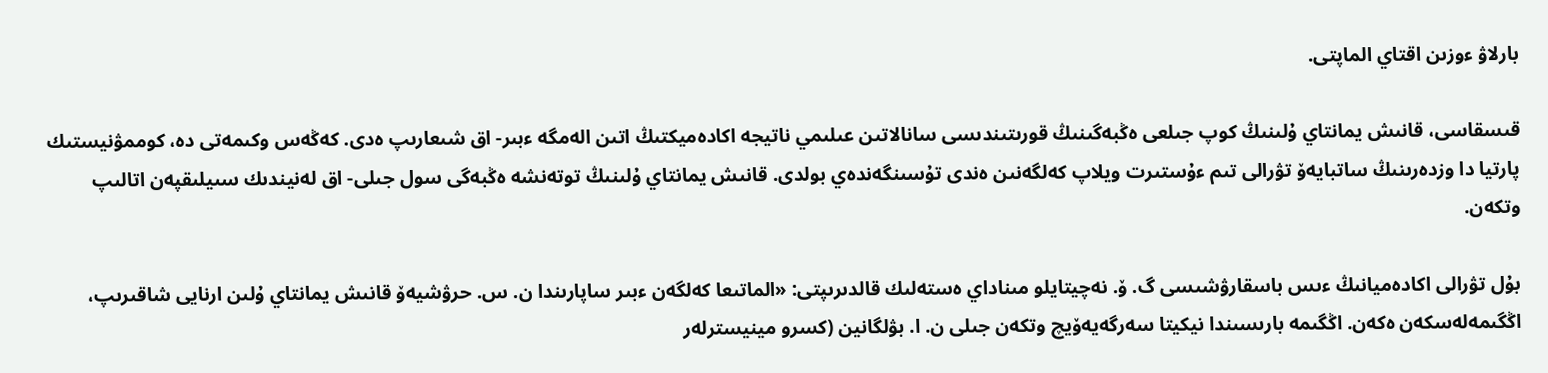بارلاۋ ءوزىن اقتاي الماپتى.

قىسقاسى، قانىش يمانتاي ۇلىنىڭ كوپ جىلعى ەڭبەگىنىڭ قورىتىندىسى سانالاتىن عىلىمي ناتيجە اكادەميكتىڭ اتىن الەمگە ءبىر- اق شىعارىپ ەدى. كەڭەس وكىمەتى دە، كوممۋنيستىك پارتيا دا وزدەرىنىڭ ساتبايەۆ تۋرالى تىم ءۇستىرت ويلاپ كەلگەنىن ەندى تۇسىنگەندەي بولدى. قانىش يمانتاي ۇلىنىڭ توتەنشە ەڭبەگى سول جىلى- اق لەنيندىك سىيلىقپەن اتالىپ وتكەن.

بۇل تۋرالى اكادەميانىڭ ءىس باسقارۋشىسى گ. ۆ. نەچيتايلو مىناداي ەستەلىك قالدىرىپتى: «الماتىعا كەلگەن ءبىر ساپارىندا ن. س. حرۋشيەۆ قانىش يمانتاي ۇلىن ارنايى شاقىرىپ، اڭگىمەلەسكەن ەكەن. اڭگىمە بارىسىندا نيكيتا سەرگەيەۆيچ وتكەن جىلى ن. ا. بۋلگانين (كسرو مينيسترلەر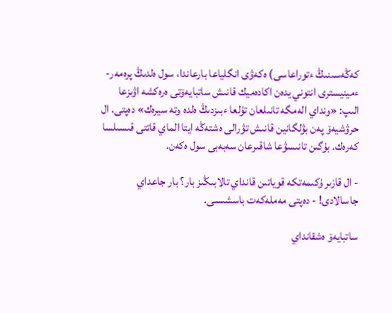كەڭەسىنىڭ ءتوراعاسى) ەكەۋى انگلياعا بارعاندا، سول ەلدىڭ پرەمەر- ءمينيسترى انتوني يدەن اكادەميك قانىش ساتبايەۆتى ەرەكشە اۋىزعا الىپ: «ونداي الەمگە تانىلعان تۇلعا ءبىزدىڭ ەلدە وتە سيرەك» دەپتى. ال حرۋشيەۆ پەن بۋلگانين قانىش تۋرالى ەشتەڭە ايتا الماي قاتتى قىسىلسا كەرەك. بۇگىن تانىسۋعا شاقىرعان سەبەبى سول ەكەن.

- ال قازىر ۇكىمەتكە قوياتىن قانداي تالابىڭىز بار؟ بار جاعداي جاسالادى! - دەپتى مەملەكەت باسشىسى.

ساتبايەۆ ەشقانداي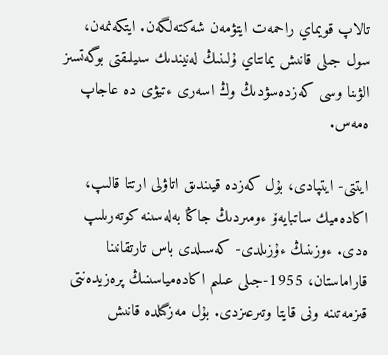تالاپ قويماي راحمەت ايتۋمەن شەكتەلگەن. ايتكەنمەن، سول جىلى قانىش يمانتاي ۇلىنىڭ لەنيندىك سىيلىقتى بوگەتسىز الۋىنا وسى كەزدەسۋدىڭ وڭ اسەرى ءتيۋى دە عاجاپ ەمەس.

ايتتى- ايتپادى، بۇل كەزدە قيىندىق اتاۋلى ارتتا قالىپ، اكادەميك ساتبايەۆ ءومىردىڭ جاڭا بەلەسىنە كوتەرىلىپ ەدى. ءوزىنىڭ ءۇزىلدى- كەسىلدى باس تارتقانىنا قاراماستان، 1955-جىلى عىلىم اكادەمياسىنىڭ پرەزيدەنتى قىزمەتىنە ونى قايتا وتىرعىزدى. بۇل مەزگىلدە قانىش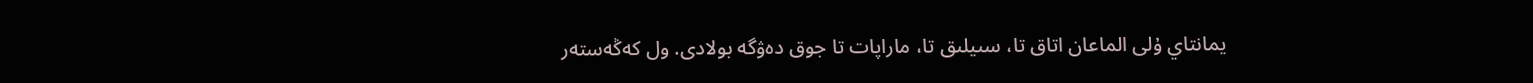يمانتاي ۇلى الماعان اتاق تا، سىيلىق تا، ماراپات تا جوق دەۋگە بولادى. ول كەڭەستەر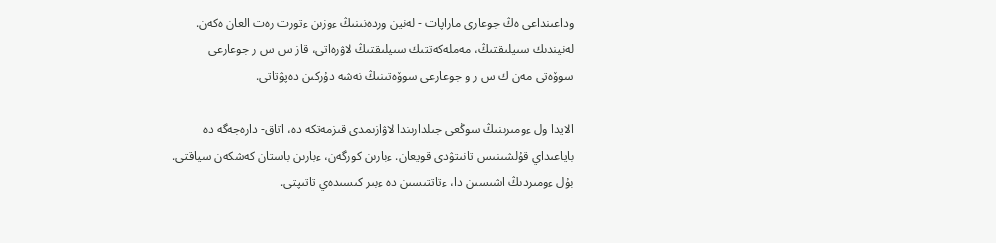وداعىنداعى ەڭ جوعارى ماراپات - لەنين وردەنىنىڭ ءوزىن ءتورت رەت العان ەكەن. لەنيندىك سىيلىقتىڭ، مەملەكەتتىك سىيلىقتىڭ لاۋرەاتى، قاز س س ر جوعارعى سوۆەتى مەن ك س ر و جوعارعى سوۆەتىنىڭ نەشە دۇركىن دەپۋتاتى.

الايدا ول ءومىرىنىڭ سوڭعى جىلدارىندا لاۋازىمدى قىزمەتكە دە، اتاق- دارەجەگە دە باياعىداي قۇلشىنىس تانىتۋدى قويعان. ءبارىن كورگەن، ءبارىن باستان كەشكەن سياقتى. بۇل ءومىردىڭ اشىسىن دا، ءتاتتىسىن دە ءبىر كىسىدەي تاتىپتى.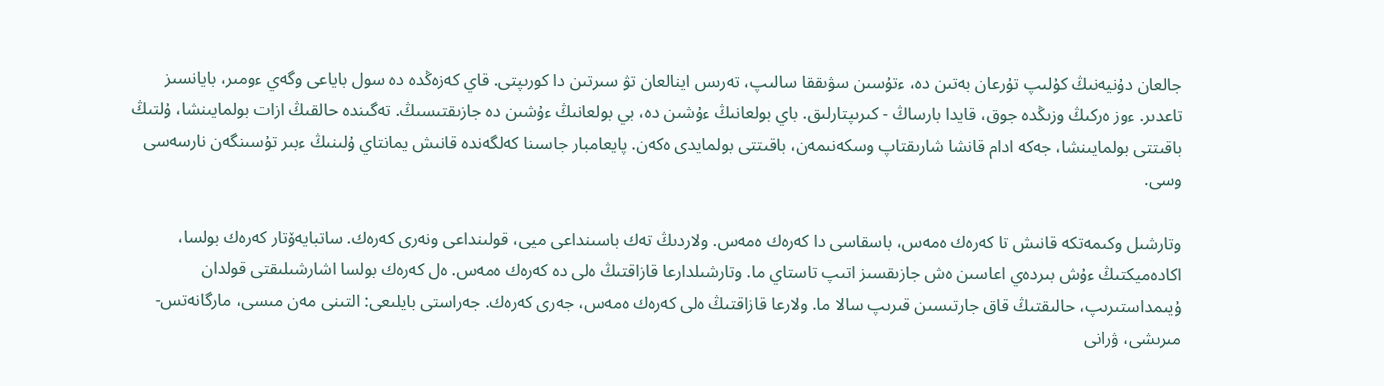جالعان دۇنيەنىڭ كۇلىپ تۇرعان بەتىن دە، ءتۇسىن سۋىققا سالىپ، تەرىس اينالعان تۋ سىرتىن دا كورىپتى. قاي كەزەڭدە دە سول باياعى وگەي ءومىر، بايانسىز تاعدىر. ءوز ەركىڭ وزىڭدە جوق، قايدا بارساڭ - كىرىپتارلىق. باي بولعانىڭ ءۇشىن دە، بي بولعانىڭ ءۇشىن دە جازىقتىسىڭ. تەگىندە حالقىڭ ازات بولمايىنشا، ۇلتىڭ باقىتتى بولمايىنشا، جەكە ادام قانشا شارىقتاپ وسكەنىمەن، باقىتتى بولمايدى ەكەن. پايعامبار جاسىنا كەلگەندە قانىش يمانتاي ۇلىنىڭ ءبىر تۇسىنگەن نارسەسى وسى.

وتارشىل وكىمەتكە قانىش تا كەرەك ەمەس، باسقاسى دا كەرەك ەمەس. ولاردىڭ تەك باسىنداعى ميى، قولىنداعى ونەرى كەرەك. ساتبايەۆتار كەرەك بولسا، اكادەميكتىڭ ءۇش بىردەي اعاسىن ەش جازىقسىز اتىپ تاستاي ما. وتارشىلدارعا قازاقتىڭ ەلى دە كەرەك ەمەس. ەل كەرەك بولسا اشارشىلىقتى قولدان ۇيىمداستىرىپ، حالىقتىڭ قاق جارتىسىن قىرىپ سالا ما. ولارعا قازاقتىڭ ەلى كەرەك ەمەس، جەرى كەرەك. جەراستى بايلىعى: التىنى مەن مىسى، مارگانەتس- مىرىشى، ۋرانى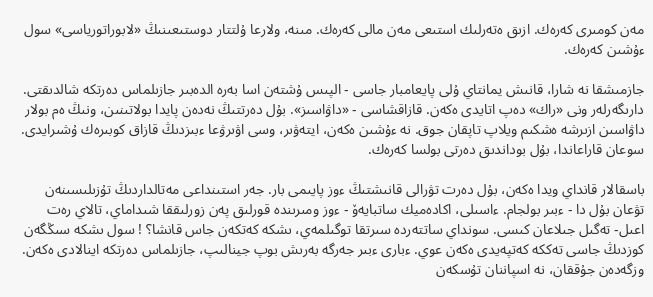مەن كومىرى كەرەك. ازىق ەتەرلىك استىعى مەن مالى كەرەك. مىنە، ولارعا ۇلتتار دوستىعىنىڭ «لابوراتورياسى» سول ءۇشىن كەرەك.

جازمىشقا نە شارا، قانىش يمانتاي ۇلى پايعامبار جاسى - الپىس ۇشتەن اسا بەرە الدەبىر جازىلماس دەرتكە شالدىقتى. دارىگەرلەر ونى «راك» دەپ اتايدى ەكەن. قازاقشاسى - «داۋاسىز». بۇل دەرتتىڭ نەدەن پايدا بولاتىنىن، ونىڭ ەم بولار داۋاسىن ازىرشە ەشكىم ويلاپ تاپقان جوق. نە ءۇشىن ەكەن، ايتەۋىر، وسى اۋىرۋعا ءبىزدىڭ قازاق كوبىرەك ۇشىرايدى. سوعان قاراعاندا، بۇل بوداندىق دەرتى بولسا كەرەك.

باسقالار قانداي ويدا ەكەن، بۇل دەرت تۋرالى قانىشتىڭ ءوز پايىمى بار. جەر استىنداعى مەتالداردىڭ تۇزىلىسىنەن تۋعان بۇل دا - ءبىر بولجام. ءاسىلى، اكادەميك ساتبايەۆ - ءوز ومىرىندە قورلىق پەن زورلىققا شىداماي، تالاي رەت اعىل- تەگىل جىلاعان كىسى. سونداي ساتتەردە سىرتقا توگىلمەي، ىشكە كەتكەن جاس قانشا؟ ! سول ىشكە سىڭگەن كوزدىڭ جاسى تەككە كەتپەيدى ەكەن عوي. ءبارى ءبىر جەرگە بەرىش بوپ جينالىپ، جازىلماس دەرتكە اينالادى ەكەن. وزگەدەن جۇققان، نە اسپاننان تۇسكەن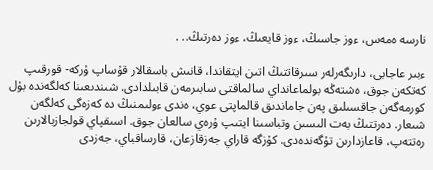نارسە ەمەس، ءوز جاسىڭ، ءوز قايعىڭ، ءوز دەرتىڭ.. .

ءبىر عاجابى، دارىگەرلەر سىرقاتتىڭ اتىن ايتقاندا، قانىش باسقالار قۇساپ ۇركە- قورقىپ كەتكەن جوق، ەشتەڭە بولماعانداي سالماقتى سابىرمەن قابىلدادى. شىندىعىنا كەلگەندە بۇل كورمەگەن جاقسىلىق پەن جاماندىق قالماپتى عوي، ەندى ءولىمنىڭ دە كەزەگى كەلگەن شىعار. دەرتتىڭ بەت الىسىن وتباسىنا ايتىپ ۇرەي سالعان جوق. اسىقپاي قولجازبالارىن رەتتەپ، قاعازدارىن تۇگەندەدى. كۇزگە قاراي جەزقازعان، قارساقباي، جەزدى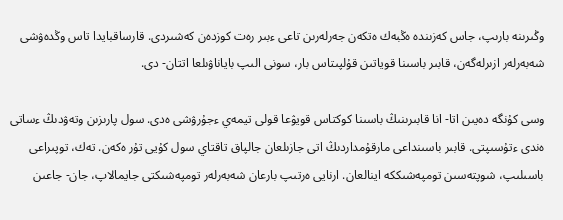وڭىرىنە بارىپ، جاس كەزىندە ەڭبەك ەتكەن جەرلەرىن تاعى ءبىر رەت كوزدەن كەشىردى. قارساقبايدا تاس وڭدەۋشى شەبەرلەر ازىرلەگەن، قابىر باسىنا قوياتىن قۇلپىتاس بار، سونى الىپ باياناۋىلعا اتتان- دى.

وسى كۇنگە دەيىن اتا- انا قابىرىنىڭ باسىنا كوكتاس قويۋعا قولى تيمەي ءجۇرۋشى ەدى. سول پارىزىن وتەۋدىڭ ءساتى ەندى ءتۇسىپتى. قابىر باسىنداعى مارقۇمداردىڭ اتى جازىلعان جالپاق تاقتاي سول كۇيى تۇر ەكەن. تەك، توپىراعى باسىلىپ، شوپتەسىن تومپەشىككە اينالعان. ارنايى ەرتىپ بارعان شەبەرلەر تومپەشىكتى جايمالاپ، جان- جاعىن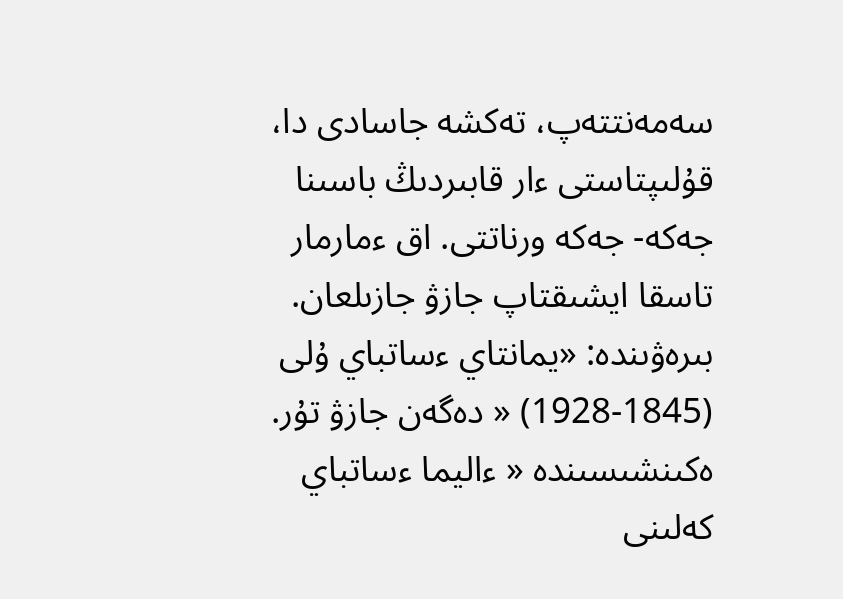سەمەنتتەپ، تەكشە جاسادى دا، قۇلىپتاستى ءار قابىردىڭ باسىنا جەكە- جەكە ورناتتى. اق ءمارمار تاسقا ايشىقتاپ جازۋ جازىلعان. بىرەۋىندە: «يمانتاي ءساتباي ۇلى (1845-1928) « دەگەن جازۋ تۇر. ەكىنشىسىندە « ءاليما ءساتباي كەلىنى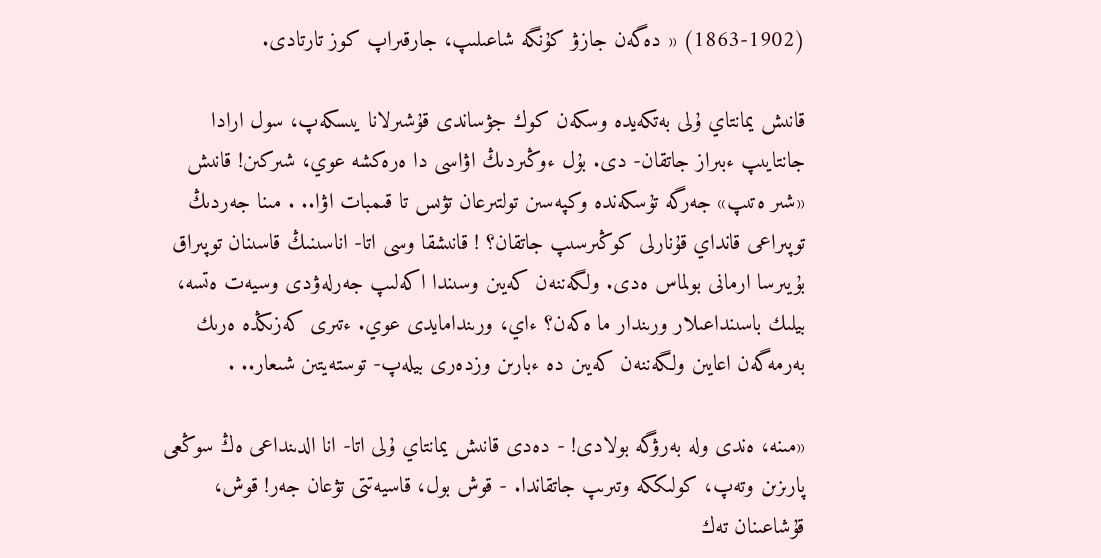(1863-1902) « دەگەن جازۋ كۇنگە شاعىلىپ، جارقىراپ كوز تارتادى.

قانىش يمانتاي ۇلى بەتكەيدە وسكەن كوك جۋساندى قۇشىرلانا يىسكەپ، سول ارادا جانتايىپ ءبىراز جاتقان- دى. بۇل ءوڭىردىڭ اۋاسى دا ەرەكشە عوي، شىركىن! قانىش «شىر ەتىپ» جەرگە تۇسكەندە وكپەسىن تولتىرعان تۋىس تا قىمبات اۋا.. . مىنا جەردىڭ توپىراعى قانداي قۇنارلى كوڭىرسىپ جاتقان؟ ! قانىشقا وسى اتا- اناسىنىڭ قاسىنان توپىراق بۇيىرسا ارمانى بولماس ەدى. ولگەننەن كەيىن وسىندا اكەلىپ جەرلەۋدى وسيەت ەتسە، بيلىك باسىنداعىلار ورىندار ما ەكەن؟ ءاي، ورىندامايدى عوي. ءتىرى كەزىڭدە ەرىك بەرمەگەن اعايىن ولگەننەن كەيىن دە ءبارىن وزدەرى بيلەپ- توستەيتىن شىعار.. .

«مىنە، ەندى ولە بەرۋگە بولادى! - دەدى قانىش يمانتاي ۇلى اتا- انا الدىنداعى ەڭ سوڭعى پارىزىن وتەپ، كولىككە وتىرىپ جاتقاندا. - قوش بول، قاسيەتتى تۋعان جەر! قوش، قۇشاعىنان تەك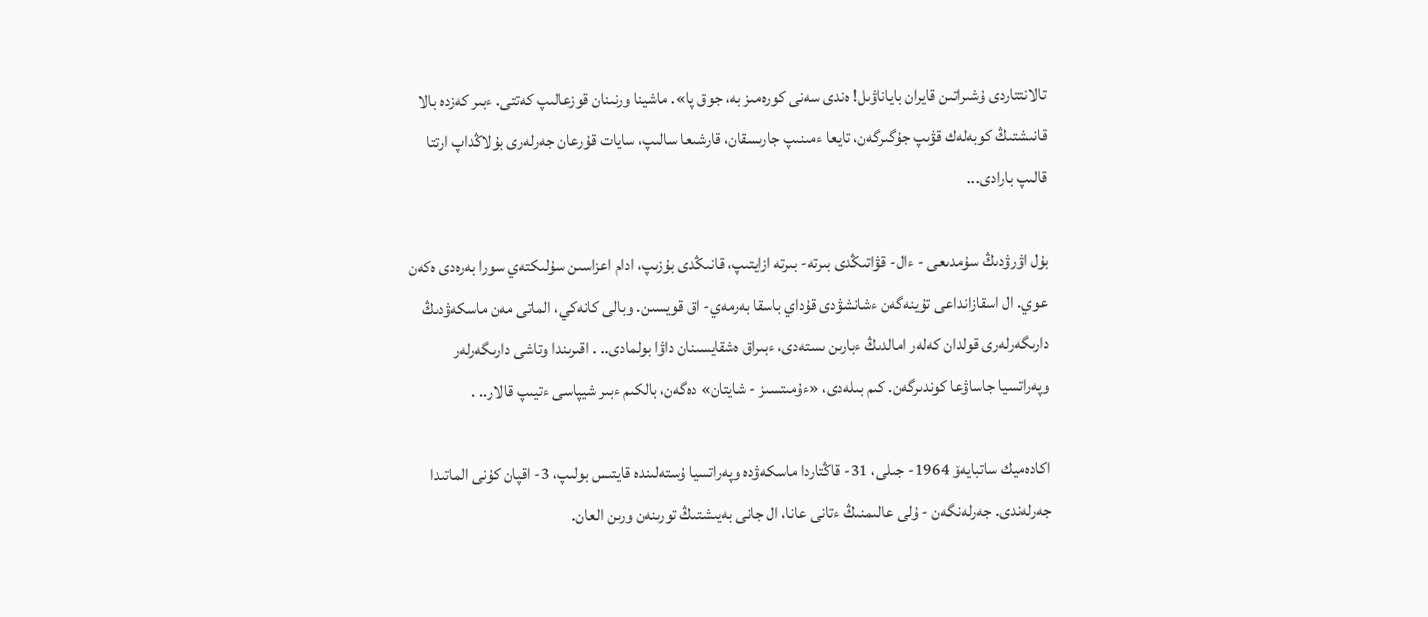تالانتتاردى ۇشىراتىن قايران باياناۋىل! ەندى سەنى كورەمىز بە، جوق پا». ماشينا ورنىنان قوزعالىپ كەتتى. ءبىر كەزدە بالا قانىشتىڭ كوبەلەك قۋىپ جۇگىرگەن، تايعا ءمىنىپ جارىسقان، قارشىعا سالىپ، سايات قۇرعان جەرلەرى بۇلاڭداپ ارتتا قالىپ بارادى...

بۇل اۋرۋدىڭ سۇمدىعى - ءال- قۋاتىڭدى بىرتە- بىرتە ازايتىپ، قانىڭدى بۇزىپ، ادام اعزاسىن سۇلىكتەي سورا بەرەدى ەكەن عوي. ال اسقازانداعى تۇينەگەن ءشانشۋدى قۇداي باسقا بەرمەي- اق قويسىن. وبالى كانەكي، الماتى مەن ماسكەۋدىڭ دارىگەرلەرى قولدان كەلەر امالدىڭ ءبارىن ىستەدى، ءبىراق ەشقايسىنان داۋا بولمادى.. . اقىرىندا وتاشى دارىگەرلەر وپەراتسيا جاساۋعا كوندىرگەن. كىم بىلەدى، «ءۇمىتسىز - شايتان» دەگەن، بالكىم ءبىر شيپاسى ءتيىپ قالار.. .

اكادەميك ساتبايەۆ 1964- جىلى، 31- قاڭتاردا ماسكەۋدە وپەراتسيا ۇستەلىندە قايتىس بولىپ، 3- اقپان كۇنى الماتىدا جەرلەندى. جەرلەنگەن - ۇلى عالىمنىڭ ءتانى عانا، ال جانى بەيىشتىڭ تورىنەن ورىن العان.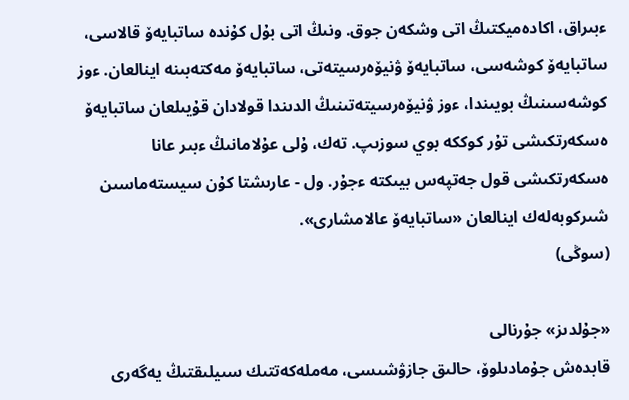ءبىراق، اكادەميكتىڭ اتى وشكەن جوق. ونىڭ اتى بۇل كۇندە ساتبايەۆ قالاسى، ساتبايەۆ كوشەسى، ساتبايەۆ ۋنيۆەرسيتەتى، ساتبايەۆ مەكتەبىنە اينالعان. ءوز كوشەسىنىڭ بويىندا، ءوز ۋنيۆەرسيتەتىنىڭ الدىندا قولادان قۇيىلعان ساتبايەۆ ەسكەرتكىشى تۇر كوككە بوي سوزىپ. تەك، ۇلى عۇلامانىڭ ءبىر عانا ەسكەرتكىشى قول جەتپەس بيىكتە ءجۇر. ول - عارىشتا كۇن سيستەماسىن شىركوبەلەك اينالعان «ساتبايەۆ عالامشارى».
(سوڭى)

«جۇلدىز» جۇرنالى
قابدەش جۇمادىلوۆ، حالىق جازۋشىسى، مەملەكەتتىك سىيلىقتىڭ يەگەرى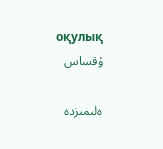оқулық
ۇقساس

ەلىمىزدە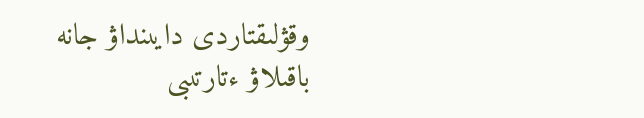وقۋلىقتاردى دايىنداۋ جانە باقىلاۋ ءتارتىبى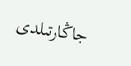جاڭارتىلدى